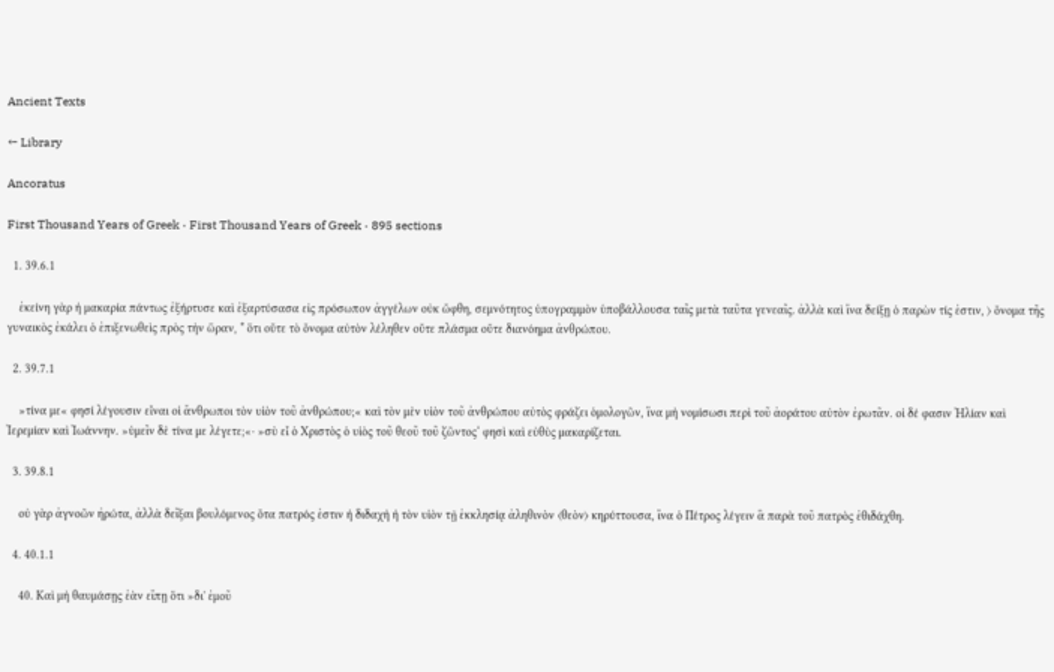Ancient Texts

← Library

Ancoratus

First Thousand Years of Greek · First Thousand Years of Greek · 895 sections

  1. 39.6.1

    ἐκείνη γὰρ ἡ μακαρία πάντως ἐξήρτυσε καὶ ἐξαρτύσασα εἰς πρόσωπον ἀγγέλων οὐκ ὤφθη, σεμνότητος ὑπογραμμὸν ὑποβάλλουσα ταῖς μετὰ ταῦτα γενεαῖς. ἀλλὰ καὶ ἴνα δείξῃ ὁ παρὼν τίς ἐστιν, ⟩ ὄνομα τῆς γυναικὸς ἐκάλει ὁ ἐπιξενωθεὶς πρὸς τὴν ὥραν, * ὅτι οὔτε τὸ ὄνομα αὐτὸν λέληθεν οὔτε πλάσμα οὔτε διανόημα ἀνθρώπου.

  2. 39.7.1

    »τίνα με« φησί λέγουσιν εἶναι οἱ ἄνθρωποι τὸν υἱὸν τοῦ ἀνθρώπου;« καὶ τὸν μὲν υἱὸν τοῦ ἀνθρώπου αὐτὸς φράζει ὁμολογῶν, ἵνα μὴ νομίσωσι περὶ τοῦ ἀοράτου αὐτὸν ἐρωτᾶν. οἱ δέ φασιν Ἠλίαν καὶ Ἰερεμίαν καὶ Ἰωάννην. »ὑμεῖν δὲ τίνα με λέγετε;«· »σὺ εἶ ὁ Χριστὸς ὁ υἱὸς τοῦ θεοῦ τοῦ ζῶντος‘ φησὶ καὶ εὐθὺς μακαρίζεται.

  3. 39.8.1

    οὐ γὰρ ἀγνοῶν ἠρώτα, ἀλλὰ δεῖξαι βουλόμενος ὄτα πατρός ἐστιν ἡ διδαχὴ ἡ τὸν υἱὸν τῇ ἐκκλησίᾳ ἀληθινὸν ⟨θεὸν⟩ κηρύττουσα, ἴνα ὁ Πέτρος λέγειν ἃ παρὰ τοῦ πατρὸς ἐθιδάχθη.

  4. 40.1.1

    40. Καὶ μὴ θαυμάσῃς ἐὰν εἴπῃ ὅτι »δι' ἐμοῦ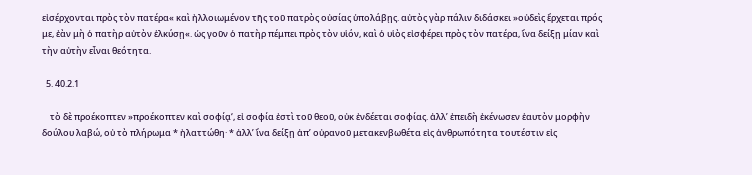εἰσέρχονται πρὸς τὸν πατέρα« καὶ ἠλλοιωμένον τῆς τοῦ πατρὸς οὐσίας ὑπολάβῃς. αὐτὸς γὰρ πάλιν διδάσκει »οὐδεὶς ἔρχεται πρός με, ἐὰν μὴ ὁ πατὴρ αὐτὸν ἑλκύσῃ«. ὡς γοῦν ὁ πατὴρ πέμπει πρὸς τὸν υἱόν, καὶ ὁ υἱὸς εἰσφέρει πρὸς τὸν πατέρα, ἵνα δείξῃ μίαν καὶ τὴν αὐτὴν εἶναι θεότητα.

  5. 40.2.1

    τὸ δὲ προέκοπτεν »προέκοπτεν καὶ σοφίᾳ‘, εἰ σοφία ἐστὶ τοῦ θεοῦ, οὐκ ἐνδέεται σοφίας. ἀλλ’ ἐπειδὴ ἐκένωσεν ἑαυτὸν μορφὴν δούλου λαβώ, οὐ τὸ πλήρωμα * ἠλαττώθη· * ἀλλ’ ἴνα δείξῃ ἀπ’ οὐρανοῦ μετακενβωθέτα εἰς ἀνθρωπότητα τουτέστιν εἰς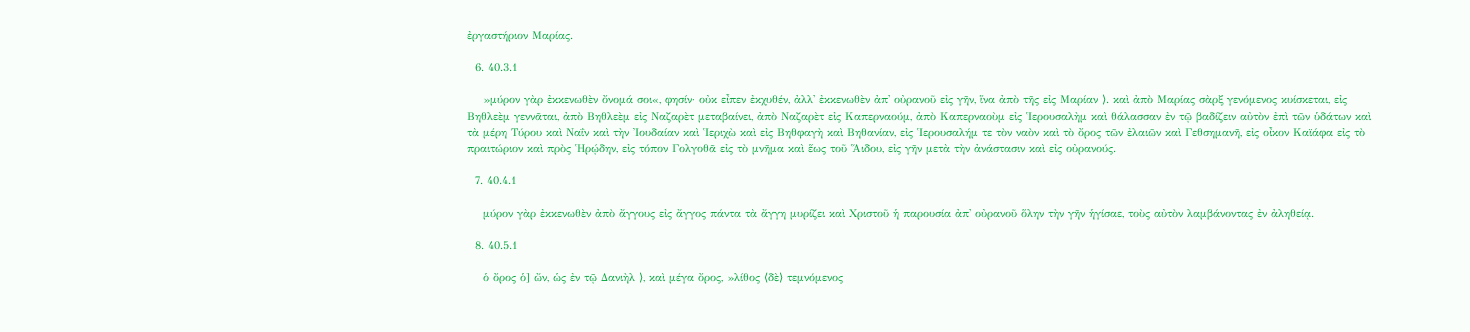ἐργαστήριον Μαρίας.

  6. 40.3.1

    »μύρον γὰρ ἐκκενωθὲν ὄνομά σοι«, φησίν· οὐκ εἶπεν ἐκχυθέν, ἀλλ' ἐκκενωθὲν ἀπ' οὐρανοῦ εἰς γῆν, ἵνα ἀπὸ τῆς εἰς Μαρίαν ⟩. καὶ ἀπὸ Μαρίας σὰρξ γενόμενος κυίσκεται, εἰς Βηθλεὲμ γεννᾶται, ἀπὸ Βηθλεὲμ εἰς Ναζαρὲτ μεταβαίνει, ἀπὸ Ναζαρὲτ εἰς Καπερναούμ, ἀπὸ Καπερναοὺμ εἰς Ἱερουσαλὴμ καὶ θάλασσαν ἐν τῷ βαδίζειν αὐτὸν ἐπὶ τῶν ὑδάτων καὶ τὰ μέρη Τύρου καὶ Ναΐν καὶ τὴν Ἰουδαίαν καὶ Ἱεριχὼ καὶ εἰς Βηθφαγὴ καὶ Βηθανίαν, εἰς Ἱερουσαλήμ τε τὸν ναὸν καὶ τὸ ὄρος τῶν ἐλαιῶν καὶ Γεθσημανῆ, εἰς οἶκον Καϊάφα εἰς τὸ πραιτώριον καὶ πρὸς Ἡρῴδην, εἰς τόπον Γολγοθᾶ εἰς τὸ μνῆμα καὶ ἕως τοῦ Ἅιδου, εἰς γῆν μετὰ τὴν ἀνάστασιν καὶ εἰς οὐρανούς.

  7. 40.4.1

    μύρον γὰρ ἐκκενωθὲν ἀπὸ ἄγγους εἰς ἄγγος πάντα τὰ ἄγγη μυρίζει καὶ Χριστοῦ ἡ παρουσία ἀπ' οὐρανοῦ ὅλην τὴν γῆν ἡγίσαε, τοὺς αὐτὸν λαμβάνοντας ἐν ἀληθείᾳ.

  8. 40.5.1

    ὁ ὄρος ὁ] ὤν, ὡς ἐν τῷ Δανιὴλ ⟩, καὶ μέγα ὄρος, »λίθος ⟨δὲ⟩ τεμνόμενος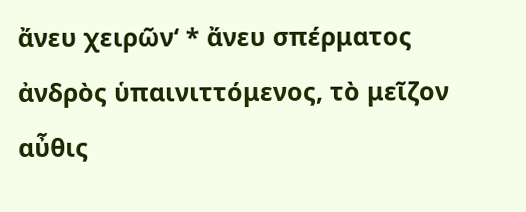ἄνευ χειρῶν‘ * ἄνευ σπέρματος ἀνδρὸς ὑπαινιττόμενος, τὸ μεῖζον αὖθις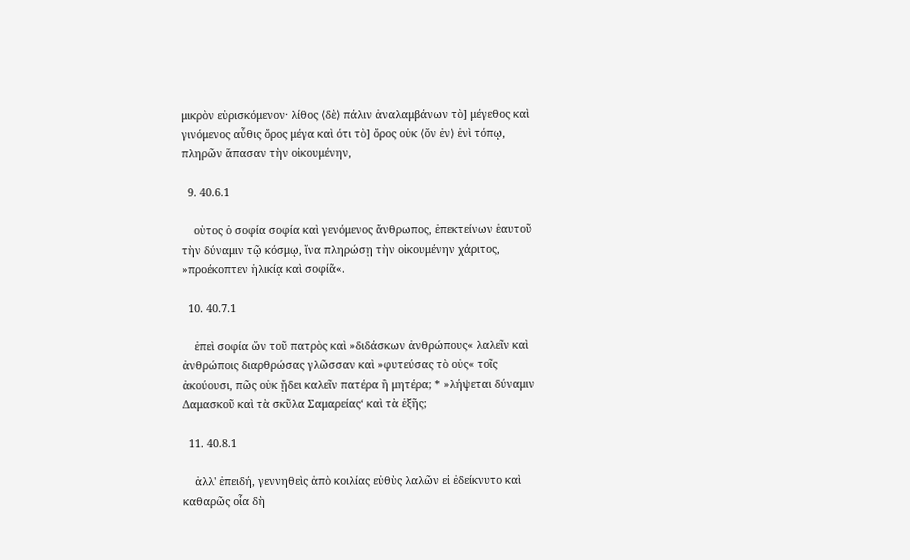μικρὸν εὑρισκόμενον· λίθος ⟨δὲ⟩ πάλιν ἀναλαμβάνων τὸ] μέγεθος καὶ γινόμενος αὖθις ὄρος μέγα καὶ ότι τὸ] ὄρος οὐκ ⟨ὅν ἐν⟩ ἑνὶ τόπῳ, πληρῶν ἅπασαν τὴν οἰκουμένην,

  9. 40.6.1

    οὑτος ὁ σοφία σοφία καὶ γενόμενος ἄνθρωπος, ἐπεκτείνων ἑαυτοῦ τὴν δύναμιν τῷ κόσμῳ, ἵνα πληρώσῃ τὴν οἰκουμένην χάριτος, »προέκοπτεν ἡλικίᾳ καὶ σοφίᾶ«.

  10. 40.7.1

    ἐπεὶ σοφία ὥν τοῦ πατρὸς καὶ »διδάσκων ἀνθρώπους« λαλεῖν καὶ ἀνθρώποις διαρθρώσας γλῶσσαν καὶ »φυτεύσας τὸ οὐς« τοῖς ἀκούουσι, πῶς οὐκ ᾔδει καλεῖν πατέρα ἢ μητέρα; * »λήψεται δύναμιν Δαμασκοῦ καὶ τὰ σκῦλα Σαμαρείας‘ καὶ τὰ ἑξῆς;

  11. 40.8.1

    ἀλλ' ἐπειδή, γεννηθεὶς ἀπὸ κοιλίας εὐθὺς λαλῶν εἰ ἐδείκνυτο καὶ καθαρῶς οἷα δὴ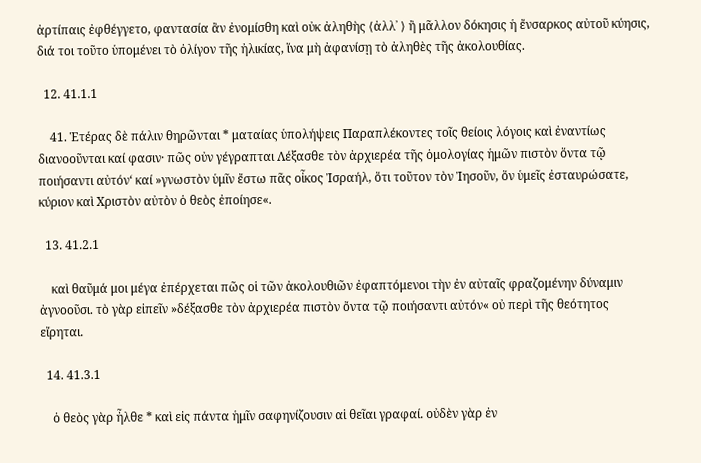ἀρτίπαις ἐφθέγγετο, φαντασία ἂν ἐνομίσθη καὶ οὐκ ἀληθὴς ⟨ἀλλ᾿ ⟩ ἢ μᾶλλον δόκησις ἡ ἔνσαρκος αὐτοῦ κύησις, διά τοι τοῦτο ὑπομένει τὸ ὀλίγον τῆς ἠλικίας, ἵνα μὴ ἀφανίσῃ τὸ ἀληθὲς τῆς ἀκολουθίας.

  12. 41.1.1

    41. Ἑτέρας δὲ πάλιν θηρῶνται * ματαίας ὑπολήψεις Παραπλέκοντες τοῖς θείοις λόγοις καὶ ἐναντίως διανοοῦνται καί φασιν· πῶς οὐν γέγραπται Λέξασθε τὸν ἀρχιερέα τῆς ὁμολογίας ἡμῶν πιστὸν ὅντα τῷ ποιήσαντι αὐτόν‘ καί »γνωστὸν ὑμῖν ἔστω πᾶς οἶκος Ἰσραήλ, ὅτι τοῦτον τὸν Ἰησοῦν, ὅν ὑμεῖς ἐσταυρώσατε, κύριον καὶ Χριστὸν αὐτὸν ὁ θεὸς ἐποίησε«.

  13. 41.2.1

    καὶ θαῦμά μοι μέγα ἐπέρχεται πῶς οἱ τῶν ἀκολουθιῶν ἐφαπτόμενοι τὴν ἐν αὐταῖς φραζομένην δύναμιν ἀγνοοῦσι. τὸ γὰρ εἰπεῖν »δέξασθε τὸν ἀρχιερέα πιστὸν ὄντα τῷ ποιήσαντι αὐτόν« οὐ περὶ τῆς θεότητος εἴρηται.

  14. 41.3.1

    ὁ θεὸς γὰρ ἦλθε * καὶ εἰς πάντα ἡμῖν σαφηνίζουσιν αἱ θεῖαι γραφαί. οὐδὲν γὰρ ἐν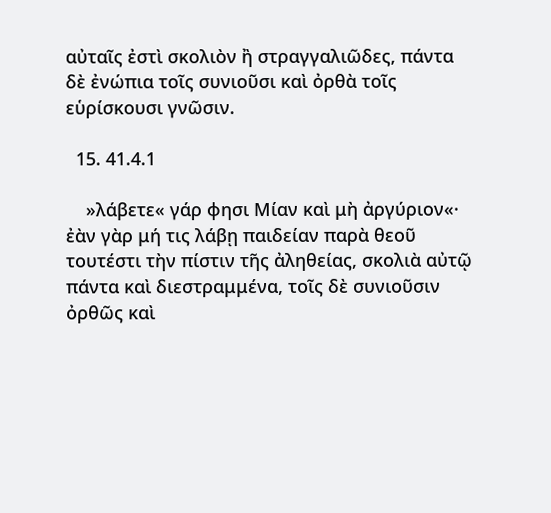αὐταῖς ἐστὶ σκολιὸν ἢ στραγγαλιῶδες, πάντα δὲ ἐνώπια τοῖς συνιοῦσι καὶ ὀρθὰ τοῖς εὑρίσκουσι γνῶσιν.

  15. 41.4.1

    »λάβετε« γάρ φησι Μίαν καὶ μὴ ἀργύριον«· ἐὰν γὰρ μή τις λάβῃ παιδείαν παρὰ θεοῦ τουτέστι τὴν πίστιν τῆς ἀληθείας, σκολιὰ αὐτῷ πάντα καὶ διεστραμμένα, τοῖς δὲ συνιοῦσιν ὀρθῶς καὶ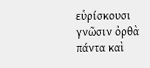εὑρίσκουσι γνῶσιν ὀρθὰ πάντα καὶ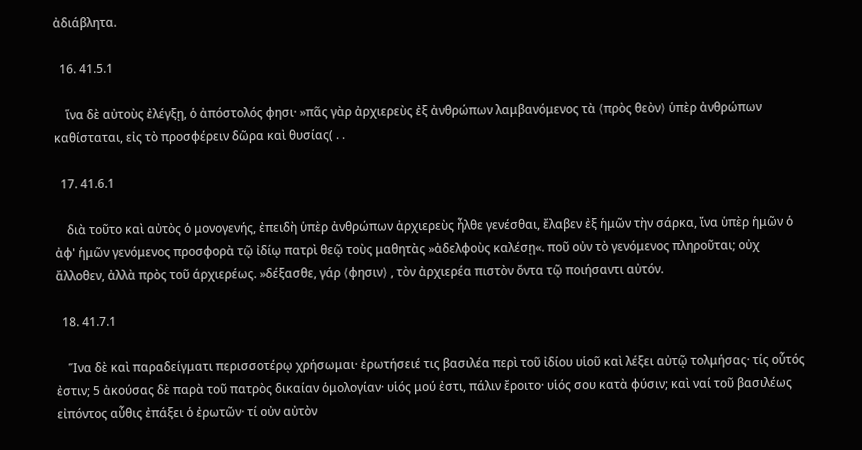ἀδιάβλητα.

  16. 41.5.1

    ἵνα δὲ αὐτοὺς ἐλέγξῃ, ὁ ἀπόστολός φησι· »πᾶς γὰρ ἀρχιερεὺς ἐξ ἀνθρώπων λαμβανόμενος τὰ ⟨πρὸς θεὸν⟩ ὑπὲρ ἀνθρώπων καθίσταται, εἰς τὸ προσφέρειν δῶρα καὶ θυσίας( . .

  17. 41.6.1

    διὰ τοῦτο καὶ αὐτὸς ὁ μονογενής, ἐπειδὴ ὑπὲρ ἀνθρώπων ἀρχιερεὺς ἦλθε γενέσθαι, ἔλαβεν ἐξ ἡμῶν τὴν σάρκα, ἴνα ὑπὲρ ἡμῶν ὁ ἀφ' ἡμῶν γενόμενος προσφορὰ τῷ ἰδίῳ πατρὶ θεῷ τοὺς μαθητὰς »ἀδελφοὺς καλέσῃ«. ποῦ οὐν τὸ γενόμενος πληροῦται; οὐχ ἄλλοθεν, ἀλλὰ πρὸς τοῦ άρχιερέως. »δέξασθε, γάρ ⟨φησιν⟩ , τὸν ἀρχιερέα πιστὸν ὄντα τῷ ποιήσαντι αὐτόν.

  18. 41.7.1

    Ἵνα δὲ καὶ παραδείγματι περισσοτέρῳ χρήσωμαι· ἐρωτήσειέ τις βασιλέα περὶ τοῦ ἰδίου υἱοῦ καὶ λέξει αὐτῷ τολμήσας· τίς οὗτός ἐστιν; 5 ἀκούσας δὲ παρὰ τοῦ πατρὸς δικαίαν ὁμολογίαν· υἱός μού ἐστι, πάλιν ἔροιτο· υἱός σου κατὰ φύσιν; καὶ ναί τοῦ βασιλέως εἰπόντος αὖθις ἐπάξει ὁ ἐρωτῶν· τί οὐν αὐτὸν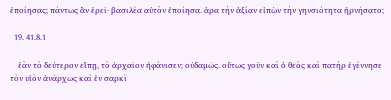ἐποίησας; πάντως ἂν ἐρεῖ· βασιλέα αὐτὸν ἐποίησα. ἀρα τὴν ἀξίαν εἰπὼν τὴν γηνσιότητα ἠρνήσατο;

  19. 41.8.1

    ἐὰν τὸ δεύτερον εἴπῃ, τὸ ἀρχαῖον ἠφάνισεν; οὐδαμῶς. οὕτως γοῦν καὶ ὁ θεὸς καὶ πατὴρ ἐγέννησε τὸν υἱὸν ἀνάρχως καὶ ἐν σαρκὶ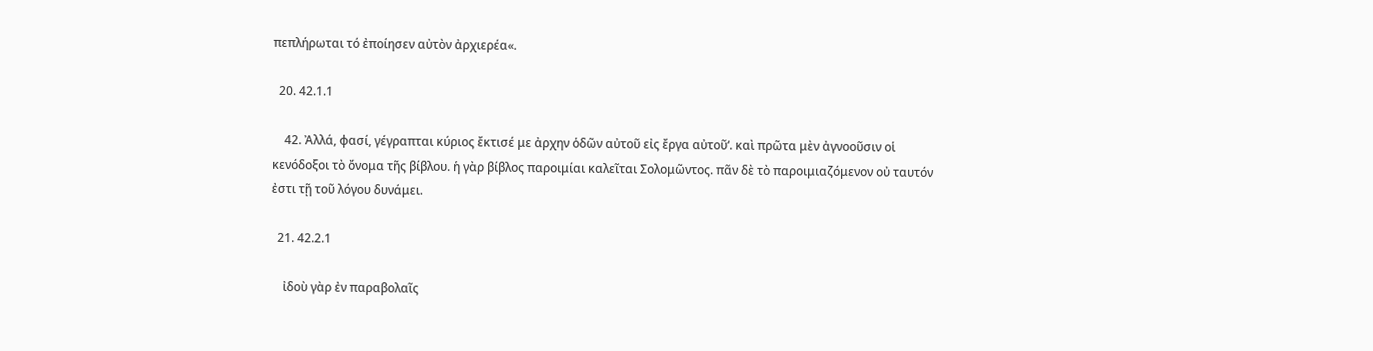πεπλήρωται τό ἐποίησεν αὐτὸν ἀρχιερέα«.

  20. 42.1.1

    42. Ἀλλά, φασί, γέγραπται κύριος ἔκτισέ με ἀρχην ὁδῶν αὐτοῦ εἰς ἔργα αὐτοῦ‘. καὶ πρῶτα μὲν ἀγνοοῦσιν οἱ κενόδοξοι τὸ ὄνομα τῆς βίβλου. ἡ γὰρ βίβλος παροιμίαι καλεῖται Σολομῶντος. πᾶν δὲ τὸ παροιμιαζόμενον οὐ ταυτόν ἐστι τῇ τοῦ λόγου δυνάμει.

  21. 42.2.1

    ἰδοὺ γὰρ ἐν παραβολαῖς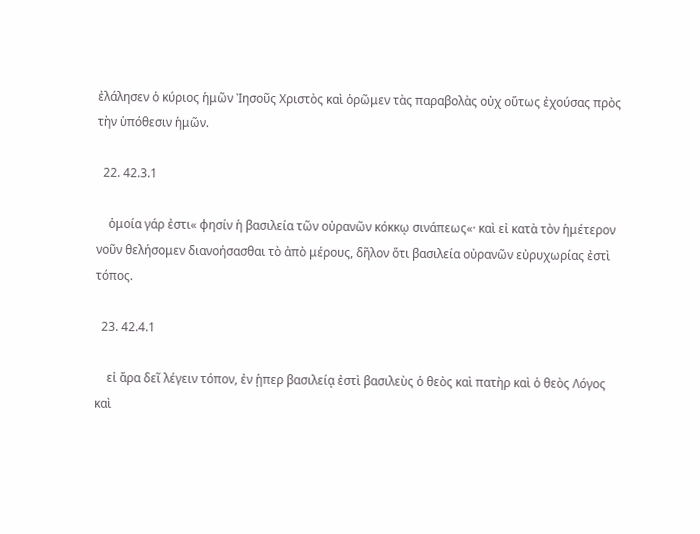ἐλάλησεν ὁ κύριος ἡμῶν Ἰησοῦς Χριστὸς καὶ ὁρῶμεν τὰς παραβολὰς οὐχ οὕτως ἐχούσας πρὸς τὴν ὑπόθεσιν ἡμῶν.

  22. 42.3.1

    ὁμοία γάρ ἐστι« φησίν ἡ βασιλεία τῶν οὐρανῶν κόκκῳ σινάπεως«· καὶ εἰ κατὰ τὸν ἡμέτερον νοῦν θελήσομεν διανοήσασθαι τὸ ἀπὸ μέρους, δῆλον ὅτι βασιλεία οὐρανῶν εὐρυχωρίας ἐστὶ τόπος.

  23. 42.4.1

    εἰ ἄρα δεῖ λέγειν τόπον, ἐν ᾑπερ βασιλείᾳ ἐστὶ βασιλεὺς ὁ θεὸς καὶ πατὴρ καὶ ὁ θεὸς Λόγος καὶ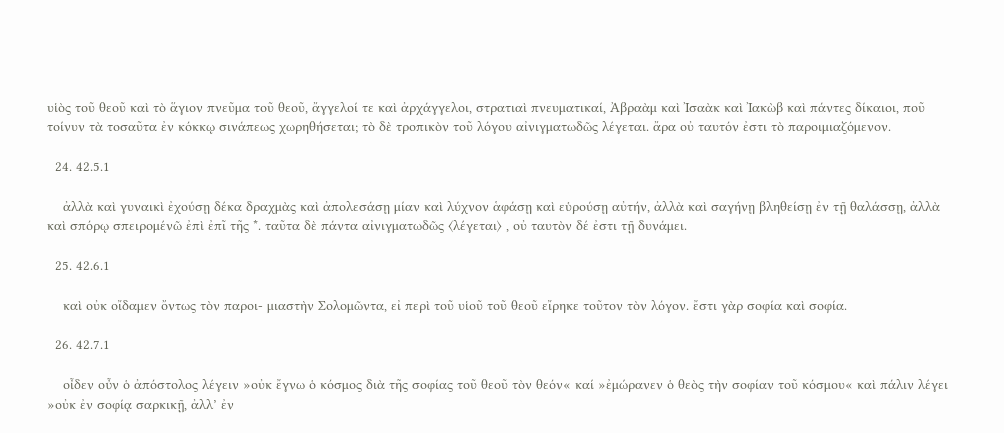υἱὸς τοῦ θεοῦ καὶ τὸ ἅγιον πνεῦμα τοῦ θεοῦ, ἄγγελοί τε καὶ ἀρχάγγελοι, στρατιαὶ πνευματικαί, Ἀβραὰμ καὶ Ἰσαὰκ καὶ Ἰακὼβ καὶ πάντες δίκαιοι, ποῦ τοίνυν τὰ τοσαῦτα ἐν κόκκῳ σινάπεως χωρηθήσεται; τὸ δὲ τροπικὸν τοῦ λόγου αἰνιγματωδῶς λέγεται. ἄρα οὐ ταυτόν ἐστι τὸ παροιμιαζόμενον.

  24. 42.5.1

    ἀλλὰ καὶ γυναικὶ ἐχούσῃ δέκα δραχμὰς καὶ ἀπολεσάσῃ μίαν καὶ λύχνον ἁφάσῃ καὶ εὑρούσῃ αὐτήν, ἀλλὰ καὶ σαγήνῃ βληθείσῃ ἐν τῇ θαλάσσῃ, ἀλλὰ καὶ σπόρῳ σπειρομένῶ ἐπὶ ἐπῖ τῆς *. ταῦτα δὲ πάντα αἰνιγματωδῶς ⟨λέγεται⟩ , οὐ ταυτὸν δέ ἐστι τῇ δυνάμει.

  25. 42.6.1

    καὶ οὐκ οἴδαμεν ὄντως τὸν παροι- μιαστὴν Σολομῶντα, εἰ περὶ τοῦ υἱοῦ τοῦ θεοῦ εἴρηκε τοῦτον τὸν λόγον. ἔστι γὰρ σοφία καὶ σοφία.

  26. 42.7.1

    οἶδεν οὖν ὁ ἀπόστολος λέγειν »οὐκ ἔγνω ὁ κόσμος διὰ τῆς σοφίας τοῦ θεοῦ τὸν θεόν« καί »ἐμώρανεν ὁ θεὸς τὴν σοφίαν τοῦ κόσμου« καὶ πάλιν λέγει »οὐκ ἐν σοφίᾳ σαρκικῇ, ἀλλ’ ἐν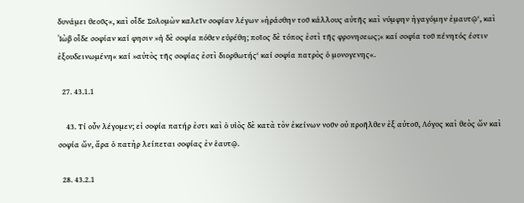δυνάμει θεοῦς«, καὶ οἶδε Σολομὼν καλεῖν σοφίαν λέγων »ἠράσθην τοῦ κάλλους αὐτῆς καὶ νύμφην ἠγαγόμην ἐμαυτῷ‘, καὶ Ἰὼβ οἶδε σοφίαν καί φησιν »ἡ δὲ σοφία πόθεν εὑρέθη; ποῖος δὲ τόπος ἐστὶ τῆς φρονησεως;« καί σοφία τοῦ πένητός έστιν ἐξουδεινωμένη« καί »αὐτὸς τῆς σοφίας ἐστὶ διορθωτής‘ καί σοφία πατρὸς ὁ μονογενης«.

  27. 43.1.1

    43. Τί οὖν λέγομεν; εἰ σοφία πατήρ ἐστι καὶ ὁ υἱὸς δὲ κατὰ τὸν ἐκείνων νοῦν οὐ προῆλθεν ἐξ αὐτοῦ, Λόγος καὶ θεὸς ὤν καὶ σοφία ὤν, ἄρα ὁ πατὴρ λείπεται σοφίας ἐν ἑαυτῷ.

  28. 43.2.1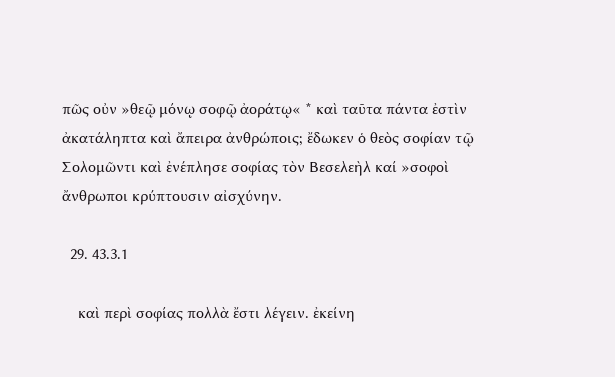πῶς οὐν »θεῷ μόνῳ σοφῷ ἀοράτῳ« * καὶ ταῦτα πάντα ἐστὶν ἀκατάληπτα καὶ ἄπειρα ἀνθρώποις; ἔδωκεν ὁ θεὸς σοφίαν τῷ Σολομῶντι καὶ ἐνέπλησε σοφίας τὸν Βεσελεὴλ καί »σοφοὶ ἄνθρωποι κρύπτουσιν αἰσχύνην.

  29. 43.3.1

    καὶ περὶ σοφίας πολλὰ ἔστι λέγειν. ἐκείνη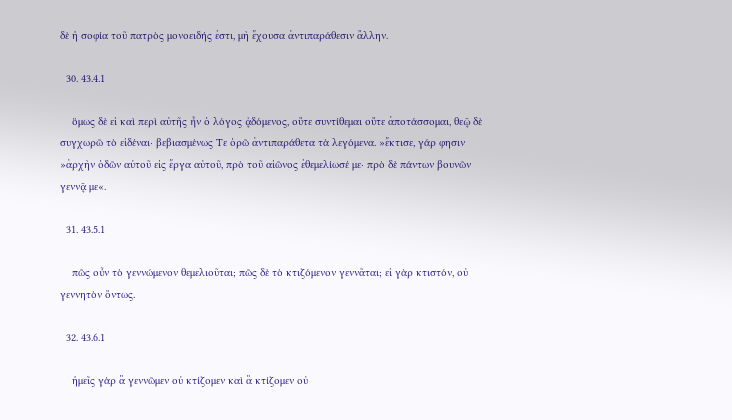δὲ ἡ σοφία τοῦ πατρὸς μονοειδής ἐστι, μὴ ἔχουσα ἀντιπαράθεσιν ἄλλην.

  30. 43.4.1

    ὅμως δὲ εἰ καὶ περὶ αὐτῆς ἦν ὁ λόγος ᾀδόμενος, οὔτε συντίθεμαι οὔτε ἀποτάσσομαι, θεῷ δὲ συγχωρῶ τὸ εἰδέναι· βεβιασμένως Τε ὁρῶ ἀντιπαράθετα τὰ λεγόμενα. »ἔκτισε, γάρ φησιν »ἀρχὴν ὁδῶν αὐτοῦ εἰς ἔργα αὐτοῦ, πρὸ τοῦ αἰῶνος ἐθεμελίωσέ με· πρὸ δὲ πάντων βουνῶν γεννᾷ με«.

  31. 43.5.1

    πῶς οὖν τὸ γεννώμενον θεμελιοῦται; πῶς δὲ τὸ κτιζόμενον γεννᾶται; εἰ γὰρ κτιστόν, οὐ γεννητὸν ὄντως.

  32. 43.6.1

    ἡμεῖς γὰρ ἃ γεννῶμεν οὐ κτίζομεν καὶ ἃ κτίζομεν οὐ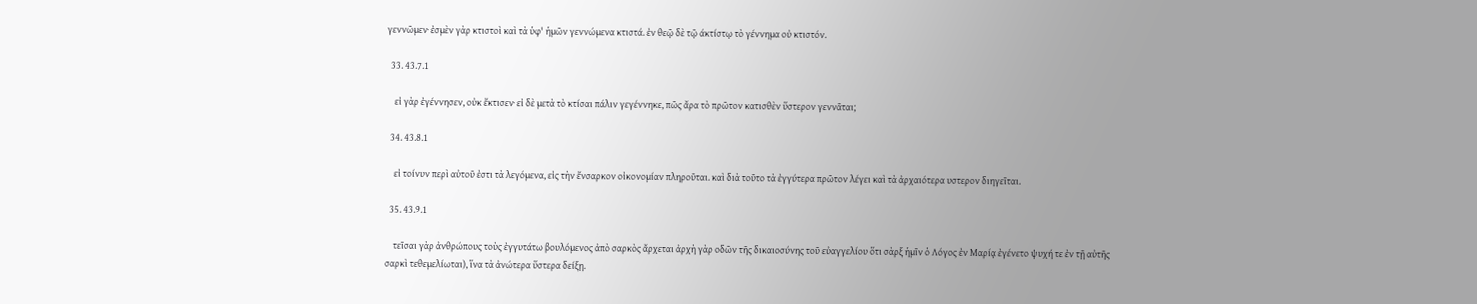γεννῶμεν· ἐσμὲν γὰρ κτιστοὶ καὶ τὰ ὑφ' ἡμῶν γεννώμενα κτιστά. ἐν θεῷ δὲ τῷ άκτίστῳ τὸ γέννημα οὐ κτιστόν.

  33. 43.7.1

    εἰ γὰρ ἐγέννησεν, οὐκ ἔκτισεν· εἰ δὲ μετὰ τὸ κτίσαι πάλιν γεγέννηκε, πῶς ἄρα τὸ πρῶτον κατισθὲν ὕστερον γεννᾶται;

  34. 43.8.1

    εἰ τοίνυν περὶ αὐτοῦ ἐστι τὰ λεγόμενα, εἰς τὴν ἔνσαρκον οἰκονομίαν πληροῦται. καὶ διὰ τοῦτο τὰ ἐγγύτερα πρῶτον λέγει καὶ τὰ ἀρχαιότερα υστερον διηγεῖται.

  35. 43.9.1

    τεῖσαι γὰρ ἀνθρώπους τοὺς ἐγγυτάτω βουλόμενος ἀπὸ σαρκὸς ἄρχεται ἀρχὴ γὰρ οδῶν τῆς δικαιοσύνης τοῦ εὐαγγελίου ὅτι σὰρξ ἡμῖν ὁ Λόγος ἐν Μαρίᾳ ἐγένετο ψυχή τε ἐν τῇ αὐτῆς σαρκὶ τεθεμελίωται), ἵνα τὰ ἀνώτερα ὕστερα δείξῃ.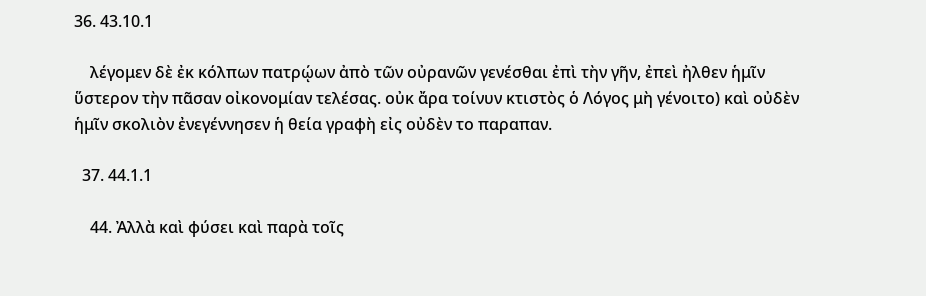36. 43.10.1

    λέγομεν δὲ ἐκ κόλπων πατρῴων ἀπὸ τῶν οὐρανῶν γενέσθαι ἐπὶ τὴν γῆν, ἐπεὶ ἠλθεν ἡμῖν ὕστερον τὴν πᾶσαν οἰκονομίαν τελέσας. οὐκ ἄρα τοίνυν κτιστὸς ὁ Λόγος μὴ γένοιτο) καὶ οὐδὲν ἡμῖν σκολιὸν ἐνεγέννησεν ἡ θεία γραφὴ εἰς οὐδὲν το παραπαν.

  37. 44.1.1

    44. Ἀλλὰ καὶ φύσει καὶ παρὰ τοῖς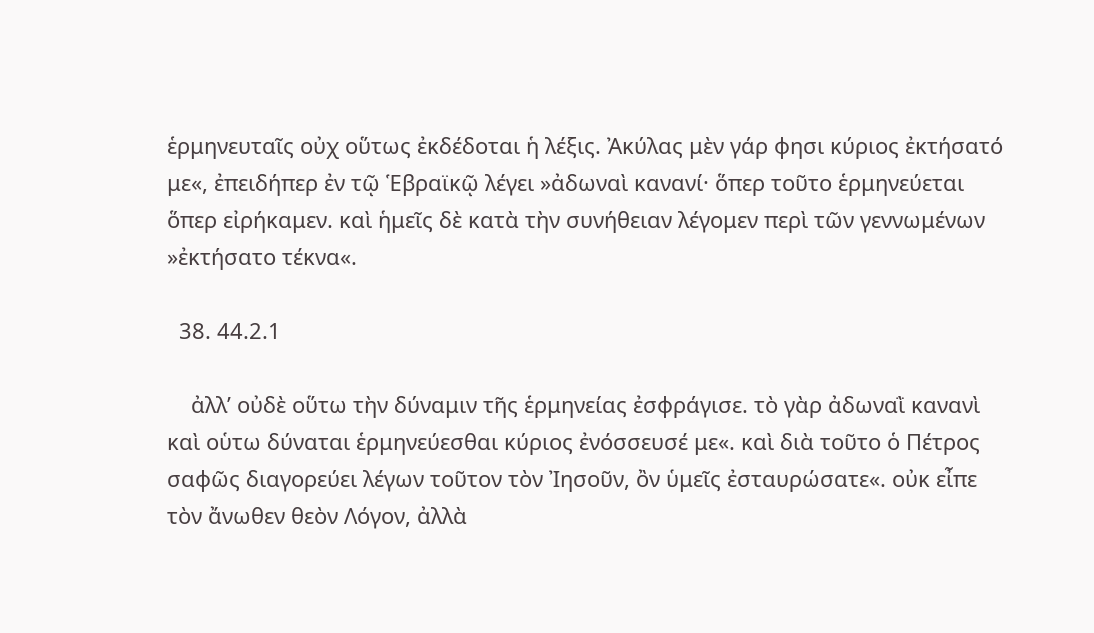ἑρμηνευταῖς οὐχ οὕτως ἐκδέδοται ἡ λέξις. Ἀκύλας μὲν γάρ φησι κύριος ἐκτήσατό με«, ἐπειδήπερ ἐν τῷ Ἑβραϊκῷ λέγει »ἀδωναὶ κανανί· ὅπερ τοῦτο ἑρμηνεύεται ὅπερ εἰρήκαμεν. καὶ ἡμεῖς δὲ κατὰ τὴν συνήθειαν λέγομεν περὶ τῶν γεννωμένων »ἐκτήσατο τέκνα«.

  38. 44.2.1

    ἀλλ’ οὐδὲ οὕτω τὴν δύναμιν τῆς ἑρμηνείας ἐσφράγισε. τὸ γὰρ ἀδωναῒ κανανὶ καὶ οὑτω δύναται ἑρμηνεύεσθαι κύριος ἐνόσσευσέ με«. καὶ διὰ τοῦτο ὁ Πέτρος σαφῶς διαγορεύει λέγων τοῦτον τὸν Ἰησοῦν, ὂν ὑμεῖς ἐσταυρώσατε«. οὐκ εἶπε τὸν ἄνωθεν θεὸν Λόγον, ἀλλὰ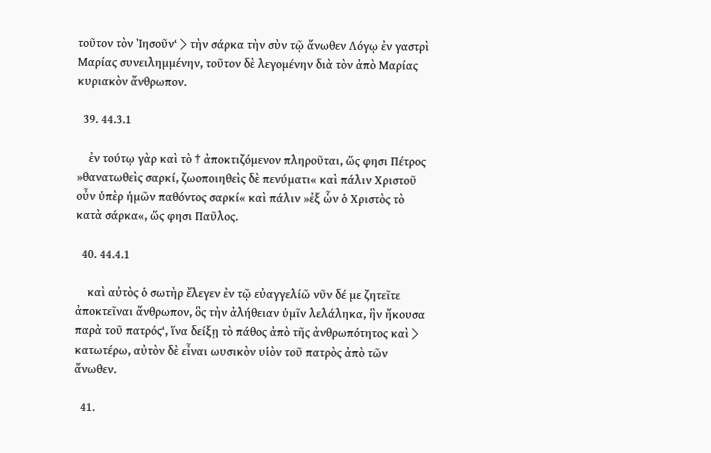τοῦτον τὸν Ἰησοῦν‘ ⟩ τὴν σάρκα τὴν σὺν τῷ ἄνωθεν Λόγῳ ἐν γαστρὶ Μαρίας συνειλημμένην, τοῦτον δὲ λεγομένην διὰ τὸν ἀπὸ Μαρίας κυριακὸν ἄνθρωπον.

  39. 44.3.1

    ἐν τούτῳ γὰρ καὶ τὸ † ἀποκτιζόμενον πληροῦται, ὥς φησι Πέτρος »θανατωθεὶς σαρκί, ζωοποιηθεὶς δὲ πενύματι« καὶ πάλιν Χριστοῦ οὖν ὑπὲρ ἡμῶν παθόντος σαρκί« καὶ πάλιν »ἐξ ὧν ὁ Χριστὸς τὸ κατὰ σάρκα«, ὥς φησι Παῦλος.

  40. 44.4.1

    καὶ αὐτὸς ὁ σωτὴρ ἔλεγεν ἐν τῷ εὐαγγελίῶ νῦν δέ με ζητεῖτε ἀποκτεῖναι ἄνθρωπον, ὃς τὴν ἀλήθειαν ὑμῖν λελάληκα, ἣν ἤκουσα παρὰ τοῦ πατρός‘, ἵνα δείξῃ τὸ πάθος ἀπὸ τῆς ἀνθρωπότητος καὶ ⟩ κατωτέρω, αὐτὸν δὲ εἶναι ωυσικὸν υἱὸν τοῦ πατρὸς ἀπὸ τῶν ἄνωθεν.

  41.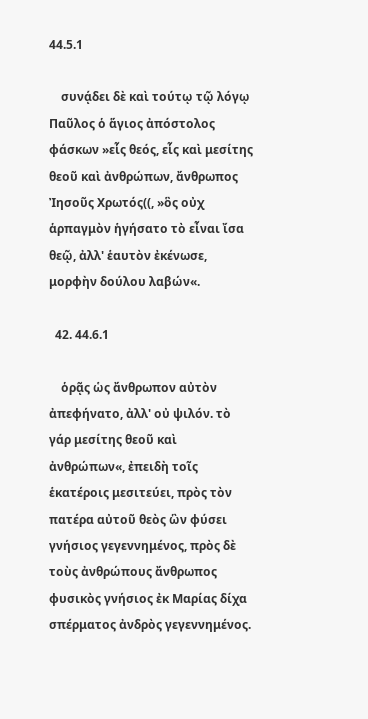44.5.1

    συνᾴδει δὲ καὶ τούτῳ τῷ λόγῳ Παῦλος ὁ ἅγιος ἀπόστολος φάσκων »εἷς θεός, εἷς καὶ μεσίτης θεοῦ καὶ ἀνθρώπων, ἄνθρωπος Ἰησοῦς Χρωτός((, »ὃς οὐχ ἁρπαγμὸν ἡγήσατο τὸ εἶναι ἴσα θεῷ, ἀλλ' ἑαυτὸν ἐκένωσε, μορφὴν δούλου λαβών«.

  42. 44.6.1

    ὁρᾷς ὡς ἄνθρωπον αὐτὸν ἀπεφήνατο, ἀλλ' οὐ ψιλόν. τὸ γάρ μεσίτης θεοῦ καὶ ἀνθρώπων«, ἐπειδὴ τοῖς ἑκατέροις μεσιτεύει, πρὸς τὸν πατέρα αὐτοῦ θεὸς ὣν φύσει γνήσιος γεγεννημένος, πρὸς δὲ τοὺς ἀνθρώπους ἄνθρωπος φυσικὸς γνήσιος ἐκ Μαρίας δίχα σπέρματος ἀνδρὸς γεγεννημένος.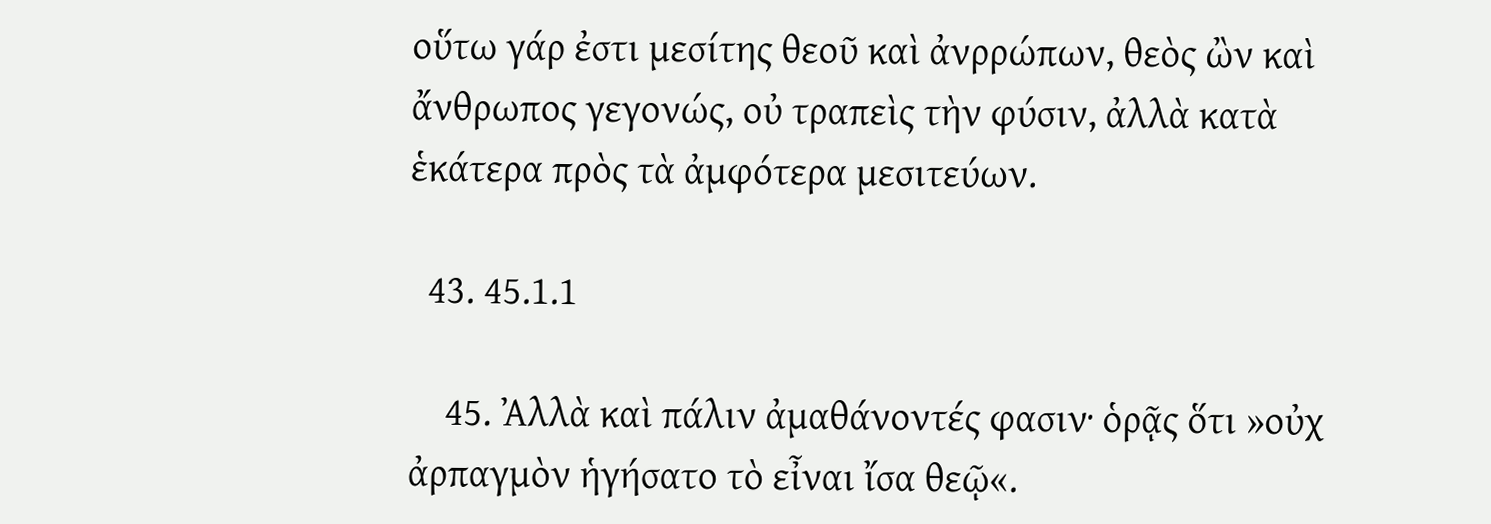οὕτω γάρ ἐστι μεσίτης θεοῦ καὶ ἀνρρώπων, θεὸς ὢν καὶ ἄνθρωπος γεγονώς, οὐ τραπεὶς τὴν φύσιν, ἀλλὰ κατὰ ἑκάτερα πρὸς τὰ ἀμφότερα μεσιτεύων.

  43. 45.1.1

    45. Ἀλλὰ καὶ πάλιν ἀμαθάνοντές φασιν· ὁρᾷς ὅτι »οὐχ ἀρπαγμὸν ἡγήσατο τὸ εἶναι ἴσα θεῷ«.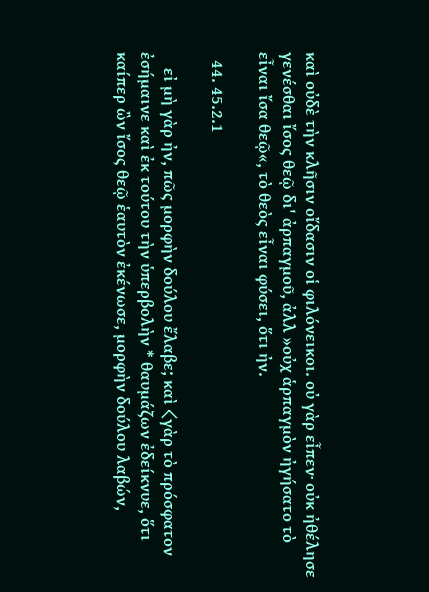καὶ οὐδὲ τὴν κλῆσιν οἴδασιν οἱ φιλόνεικοι. οὐ γὰρ εἶπεν· οὐκ ἠθέλησε γενέσθαι ἴσος θεῷ δι' ἀρπαγμοῦ, ἀλλ »οὐχ ἁρπαγμὸν ἠγήσατο τὸ εἶναι ἴσα θεῷ«, τὸ θεὸς εἶναι φύσει, ὅτι ἠν.

  44. 45.2.1

    εἰ μὴ γὰρ ἠν, πῶς μορφὴν δούλου ἔλαβε; καὶ ⟨γὰρ τὸ πρόσφατον ἐσήμαινε καὶ ἐκ τούτου τὴν ὑπερβολὴν * θαυμάζων ἐδείκνυε, ὅτι καίπερ ὢν ἴσος θεῷ ἑαυτὸν ἐκένωσε, μορφὴν δούλου λαβών,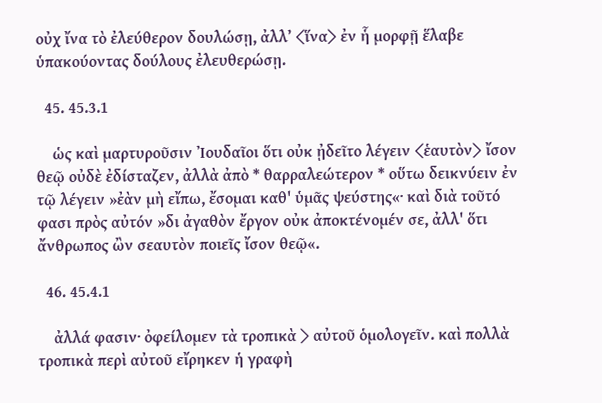οὐχ ἴνα τὸ ἐλεύθερον δουλώσῃ, ἀλλ’ ⟨ἵνα⟩ ἐν ἧ μορφῇ ἕλαβε ὑπακούοντας δούλους ἐλευθερώσῃ.

  45. 45.3.1

    ὡς καὶ μαρτυροῦσιν Ἰουδαῖοι ὅτι οὐκ ᾐδεῖτο λέγειν ⟨ἑαυτὸν⟩ ἴσον θεῷ οὐδὲ ἐδίσταζεν, ἀλλὰ ἀπὸ * θαρραλεώτερον * οὕτω δεικνύειν ἐν τῷ λέγειν »ἐὰν μὴ εἴπω, ἔσομαι καθ' ὑμᾶς ψεύστης«· καὶ διὰ τοῦτό φασι πρὸς αὐτόν »δι ἀγαθὸν ἔργον οὐκ ἀποκτένομέν σε, ἀλλ' ὅτι ἄνθρωπος ὢν σεαυτὸν ποιεῖς ἴσον θεῷ«.

  46. 45.4.1

    ἀλλά φασιν· ὀφείλομεν τὰ τροπικὰ ⟩ αὐτοῦ ὁμολογεῖν. καὶ πολλὰ τροπικὰ περὶ αὐτοῦ εἴρηκεν ἡ γραφὴ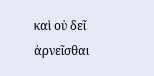καὶ οὐ δεῖ ἀρνεῖσθαι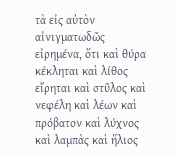τὰ εἰς αὐτὸν αἰνιγματωδῶς εἰρημένα, ὅτι καὶ θύρα κέκληται καὶ λίθος εἴρηται καὶ στῦλος καὶ νεφέλη καὶ λέων καὶ πρόβατον καὶ λύχνος καὶ λαμπὰς καὶ ἥλιος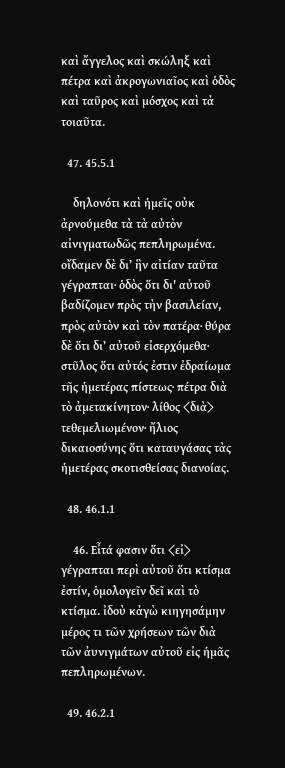καὶ ἄγγελος καὶ σκώληξ καὶ πέτρα καὶ ἀκρογωνιαῖος καὶ ὁδὸς καὶ ταῦρος καὶ μόσχος καὶ τἀ τοιαῦτα.

  47. 45.5.1

    δηλονότι καὶ ἡμεῖς οὐκ ἀρνούμεθα τὰ τὰ αὐτὸν αἰνιγματωδῶς πεπληρωμένα. οἴδαμεν δὲ δι’ ἣν αἰτίαν ταῦτα γέγραπται· ὁδὸς ὅτι δι' αὐτοῦ βαδίζομεν πρὸς τὴν βασιλείαν, πρὸς αὐτὸν καὶ τὸν πατέρα· θύρα δὲ ὅτι δι’ αὐτοῦ εἰσερχόμεθα· στῦλος ὅτι αὐτός ἐστιν ἐδραίωμα τῆς ἡμετέρας πίστεως· πέτρα διὰ τὸ ἀμετακίνητον· λίθος ⟨διὰ⟩ τεθεμελιωμένον· ἤλιος δικαιοσύνης ὅτι καταυγάσας τὰς ἡμετέρας σκοτισθείσας διανοίας.

  48. 46.1.1

    46. Εἶτά φασιν ὅτι ⟨εἰ⟩ γέγραπται περὶ αὐτοῦ ὅτι κτίσμα ἐστίν, ὁμολογεῖν δεῖ καὶ τὸ κτίσμα. ἰδοὺ κἀγὼ κιηγησάμην μέρος τι τῶν χρήσεων τῶν διὰ τῶν ἀυνιγμάτων αὐτοῦ εἰς ἡμᾶς πεπληρωμένων.

  49. 46.2.1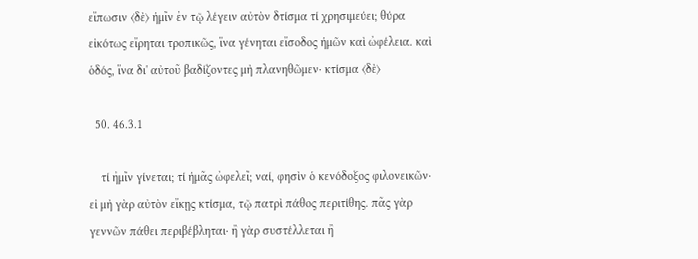εἴπωσιν ⟨δὲ⟩ ἡμῖν ἐν τῷ λέγειν αὐτὸν δτίσμα τί χρησιμεύει; θύρα εἰκότως εἴρηται τροπικῶς, ἵνα γένηται εἴσοδος ἡμῶν καὶ ὠφέλεια. καὶ ὁδός, ἵνα δι' αὐτοῦ βαδίζοντες μὴ πλανηθῶμεν· κτίσμα ⟨δὲ⟩

  50. 46.3.1

    τί ἠμῖν γίνεται; τί ἡμᾶς ὠφελεῖ; ναί, φησὶν ὁ κενόδοξος φιλονεικῶν· εἰ μὴ γὰρ αὐτὸν εἴκῃς κτίσμα, τῷ πατρὶ πάθος περιτίθης. πᾶς γὰρ γεννῶν πάθει περιβέβληται· ἢ γὰρ συστέλλεται ἢ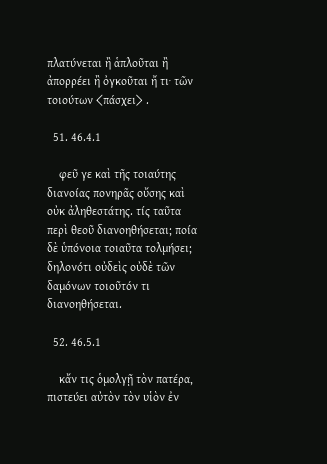πλατύνεται ἢ ἁπλοῦται ἢ ἀπορρέει ἢ ὀγκοῦται ἤ τι· τῶν τοιούτων ⟨πάσχει⟩ .

  51. 46.4.1

    φεῦ γε καὶ τῆς τοιαύτης διανοίας πονηρᾶς οὔσης καὶ οὐκ ἀληθεστάτης. τίς ταῦτα περὶ θεοῦ διανοηθήσεται; ποία δὲ ὑπόνοια τοιαῦτα τολμήσει; δηλονότι οὐδεὶς οὐδὲ τῶν δαμόνων τοιοῦτόν τι διανοηθήσεται.

  52. 46.5.1

    κἄν τις ὁμολγῇ τὸν πατέρα, πιστεύει αὐτὸν τὸν υἱὸν ἐν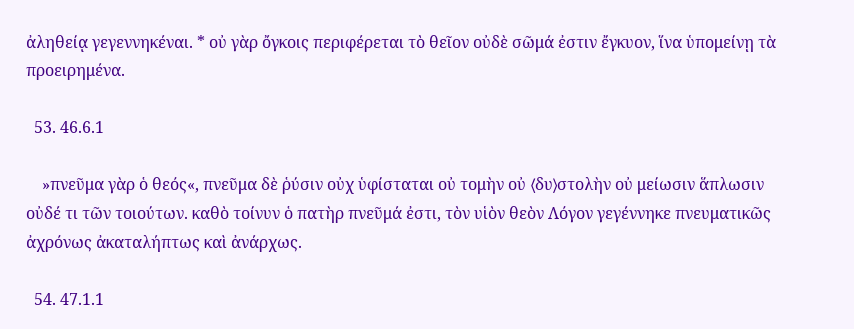ἀληθείᾳ γεγεννηκέναι. * οὐ γὰρ ὄγκοις περιφέρεται τὸ θεῖον οὐδὲ σῶμά ἐστιν ἔγκυον, ἵνα ὑπομείνῃ τὰ προειρημένα.

  53. 46.6.1

    »πνεῦμα γὰρ ὁ θεός«, πνεῦμα δὲ ῥύσιν οὐχ ὑφίσταται οὐ τομὴν οὐ ⟨δυ⟩στολὴν οὐ μείωσιν ἅπλωσιν οὐδέ τι τῶν τοιούτων. καθὸ τοίνυν ὁ πατὴρ πνεῦμά ἐστι, τὸν υἱὸν θεὸν Λόγον γεγέννηκε πνευματικῶς ἀχρόνως ἀκαταλήπτως καὶ ἀνάρχως.

  54. 47.1.1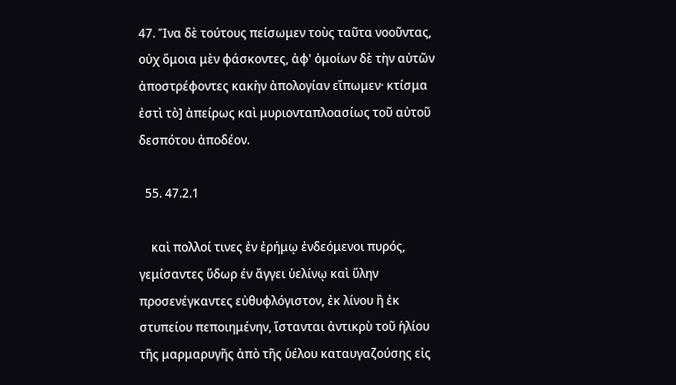47. Ἵνα δὲ τούτους πείσωμεν τοὺς ταῦτα νοοῦντας, οὐχ ὅμοια μὲν φάσκοντες, ἀφ' ὁμοίων δὲ τὴν αὐτῶν ἀποστρέφοντες κακὴν ἀπολογίαν εἴπωμεν· κτίσμα ἐστὶ τὸ] ἀπείρως καὶ μυριονταπλοασίως τοῦ αὐτοῦ δεσπότου ἀποδέον.

  55. 47.2.1

    καὶ πολλοί τινες ἐν ἐρήμῳ ἐνδεόμενοι πυρός, γεμίσαντες ὕδωρ έν ἄγγει ὑελίνῳ καὶ ὕλην προσενέγκαντες εὐθυφλόγιστον, ἐκ λίνου ἢ ἐκ στυπείου πεποιημένην, ἵστανται ἀντικρὺ τοῦ ἡλίου τῆς μαρμαρυγῆς ἀπὸ τῆς ὑέλου καταυγαζούσης εἰς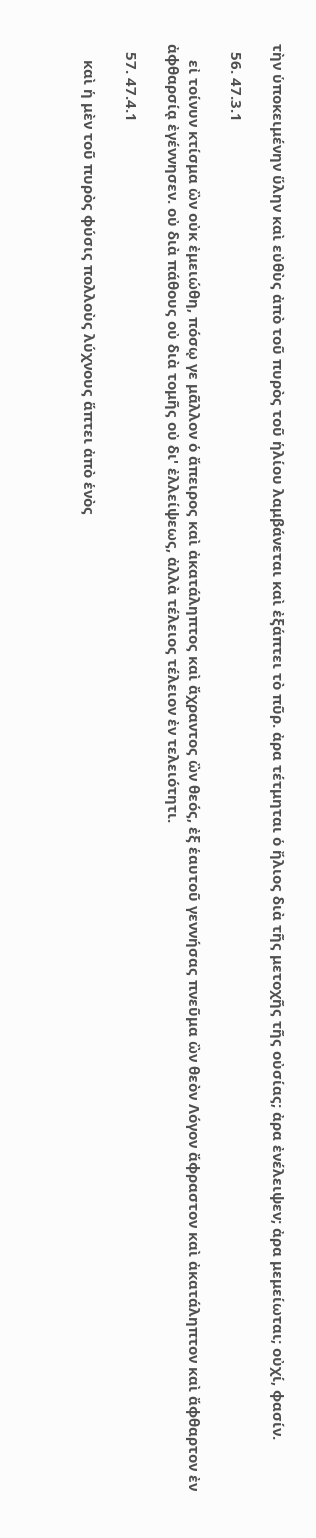τὴν ὑποκειμένην ὕλην καὶ εὐθὺς ἀπὸ τοῦ πυρὸς τοῦ ἡλίου λαμβάνεται καὶ ἐξάπτει τὸ πῦρ. ἀρα τέτμηται ὁ ἤλιος διὰ τῆς μετοχῆς τῆς οὐσίας; ἀρα ἐνέλειψεν; ἀρα μεμείωται; οὐχί, φασίν.

  56. 47.3.1

    εἰ τοίνυν κτίσμα ὢν οὐκ ἐμειώθη, πόσῳ γε μᾶλλον ὁ ἄπειρος καὶ ἀκατάληπτος καὶ ἄχραντος ὢν θεός, ἐξ ἑαυτοῦ γεννήσας πνεῦμα ὢν θεὸν Λόγον ἄφραστον καὶ ἀκατάληπτον καὶ ἄφθαρτον ἐν ἀφθαρσίᾳ ἐγέννησεν. οὐ διὰ πάθους οὐ διὰ τομῆς οὐ δι' ἐλλείψεως, ἀλλὰ τέλειος τέλειον ἐν τελειότητι.

  57. 47.4.1

    καὶ ἡ μὲν τοῦ πυρὸς φύσις πολλοὺς λύχνους ἅπτει ἀπὸ ἑνὸς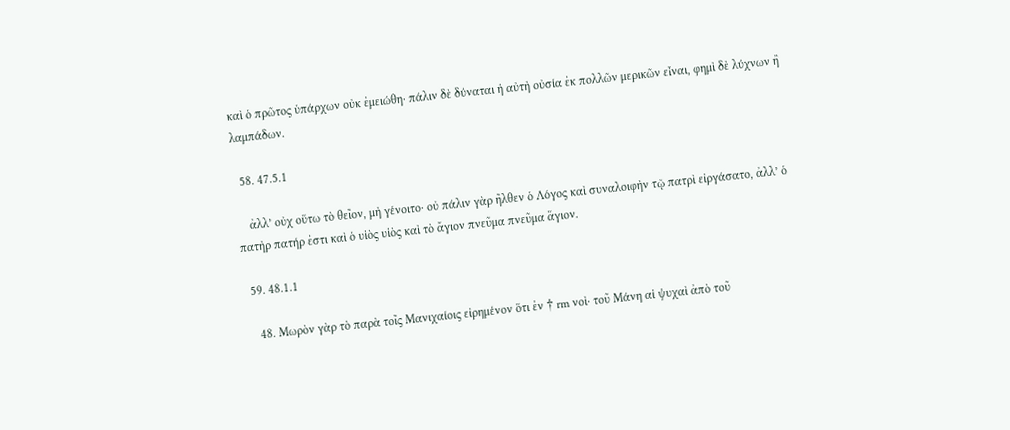καὶ ὁ πρῶτος ὑπάρχων οὐκ ἐμειώθη· πάλιν δὲ δύναται ἡ αὐτὴ οὐσία ἐκ πολλῶν μερικῶν εἶναι, φημὶ δὲ λύχνων ἢ λαμπάδων.

  58. 47.5.1

    ἀλλ’ οὐχ οὕτω τὸ θεῖον, μὴ γένοιτο· οὐ πάλιν γὰρ ῆλθεν ὁ Λόγος καὶ συναλοιφὴν τῷ πατρὶ εἰργάσατο, ἀλλ’ ὁ πατὴρ πατήρ ἐστι καὶ ὁ υἱὸς υἱὸς καὶ τὸ ἄγιον πνεῦμα πνεῦμα ἅγιον.

  59. 48.1.1

    48. Μωρὸν γὰρ τὸ παρὰ τοῖς Μανιχαίοις εἰρημένον ὅτι ἐν † rm νοὶ· τοῦ Μάνη αἱ ψυχαὶ ἀπὸ τοῦ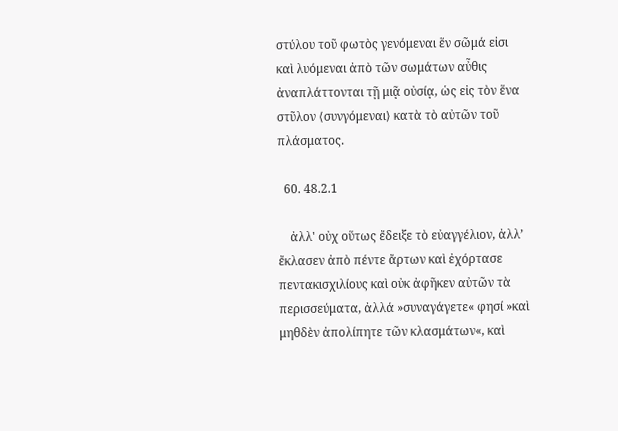στύλου τοῦ φωτὸς γενόμεναι ἕν σῶμά εἰσι καὶ λυόμεναι ἀπὸ τῶν σωμάτων αὖθις ἀναπλάττονται τῇ μιᾷ οὐσίᾳ, ὡς εἰς τὸν ἕνα στῦλον ⟨συνγόμεναι⟩ κατὰ τὸ αὐτῶν τοῦ πλάσματος.

  60. 48.2.1

    ἀλλ' οὐχ οὕτως ἔδειξε τὸ εὐαγγέλιον, ἀλλ’ ἔκλασεν ἀπὸ πέντε ἄρτων καὶ ἐχόρτασε πεντακισχιλίους καὶ οὐκ ἀφῆκεν αὐτῶν τὰ περισσεύματα, ἀλλά »συναγάγετε« φησί »καὶ μηθδὲν ἀπολίπητε τῶν κλασμάτων«, καὶ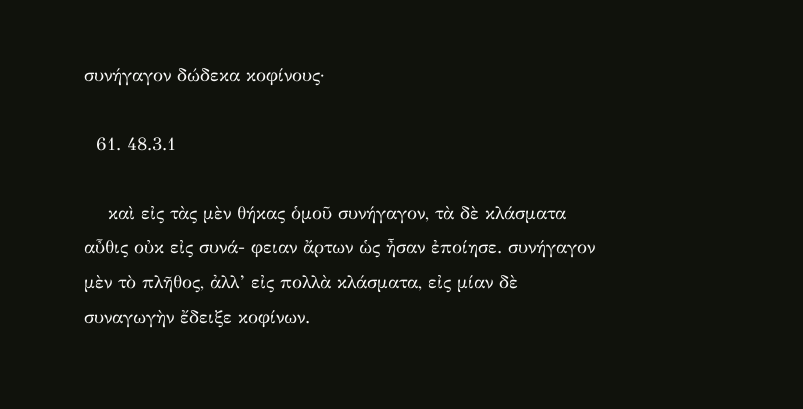συνήγαγον δώδεκα κοφίνους·

  61. 48.3.1

    καὶ εἰς τὰς μὲν θήκας ὁμοῦ συνήγαγον, τὰ δὲ κλάσματα αὖθις οὐκ εἰς συνά- φειαν ἄρτων ὡς ἦσαν ἐποίησε. συνήγαγον μὲν τὸ πλῆθος, ἀλλ’ εἰς πολλὰ κλάσματα, εἰς μίαν δὲ συναγωγὴν ἔδειξε κοφίνων.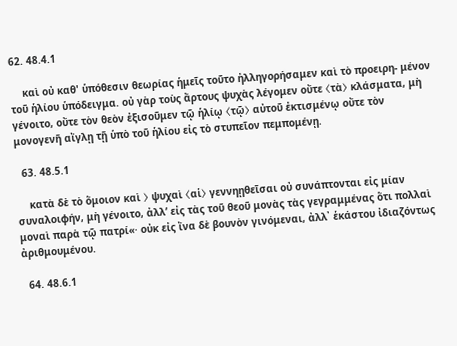62. 48.4.1

    καὶ οὐ καθ' ὑπόθεσιν θεωρίας ἡμεῖς τοῦτο ἠλληγορήσαμεν καὶ τὸ προειρη- μένον τοῦ ἡλίου ὑπόδειγμα. οὐ γὰρ τοὺς ἄρτους ψυχὰς λέγομεν οὔτε ⟨τὰ⟩ κλάσματα, μὴ γένοιτο, οὔτε τὸν θεὸν ἐξισοῦμεν τῷ ἡλίῳ ⟨τῷ⟩ αὐτοῦ ἐκτισμένῳ οὔτε τὸν μονογενῆ αἴγλῃ τῇ ὑπὸ τοῦ ἡλίου εἰς τὸ στυπεῖον πεμπομένῃ.

  63. 48.5.1

    κατὰ δὲ τὸ ὅμοιον καὶ ⟩ ψυχαὶ ⟨αἱ⟩ γεννηῃθεῖσαι οὐ συνάπτονται εἰς μίαν συναλοιφήν, μὴ γένοιτο, ἀλλ’ εἰς τὰς τοῦ θεοῦ μονὰς τὰς γεγραμμένας ὅτι πολλαὶ μοναὶ παρὰ τῷ πατρί«· οὐκ εἰς ἴνα δὲ βουνὸν γινόμεναι, ἀλλ᾿ ἑκάστου ἰδιαζόντως ἀριθμουμένου.

  64. 48.6.1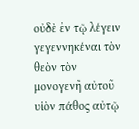οὐδὲ ἐν τῷ λέγειν γεγεννηκέναι τὸν θεὸν τὸν μονογενῆ αὐτοῦ υἱὸν πάθος αὐτῷ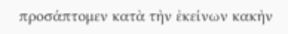προσάπτομεν κατὰ τὴν ἐκείνων κακὴν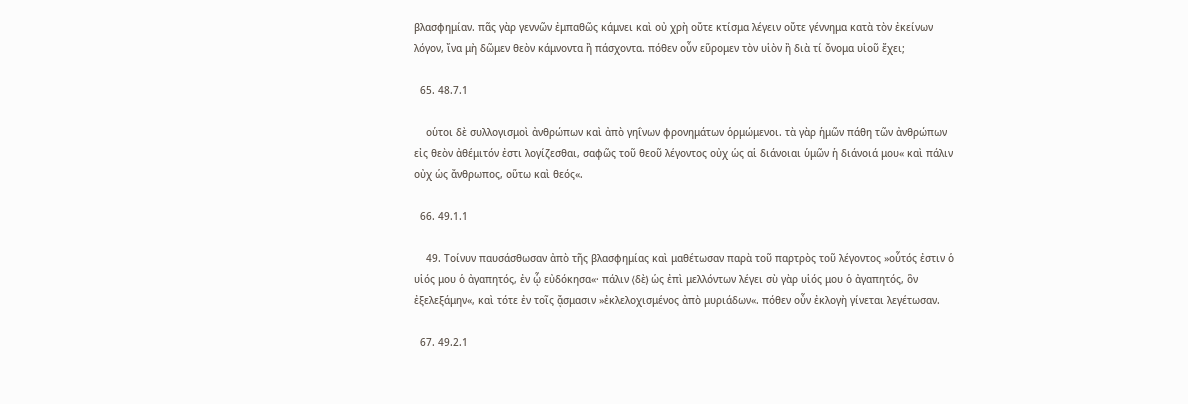βλασφημίαν. πᾶς γὰρ γεννῶν ἐμπαθῶς κάμνει καὶ οὐ χρὴ οὔτε κτίσμα λέγειν οὔτε γέννημα κατὰ τὸν ἐκείνων λόγον, ἴνα μὴ δῶμεν θεὸν κάμνοντα ἢ πάσχοντα. πόθεν οὖν εὕρομεν τὸν υἱὸν ἢ διὰ τί ὄνομα υἱοῦ ἔχει;

  65. 48.7.1

    οὑτοι δὲ συλλογισμοὶ ἀνθρώπων καὶ ἀπὸ γηΐνων φρονημάτων ὁρμώμενοι. τὰ γὰρ ἡμῶν πάθη τῶν ἀνθρώπων εἰς θεὸν ἀθέμιτόν ἐστι λογίζεσθαι, σαφῶς τοῦ θεοῦ λέγοντος οὐχ ὡς αἱ διάνοιαι ὑμῶν ἡ διάνοιά μου« καὶ πάλιν οὐχ ὡς ἄνθρωπος, οὕτω καὶ θεός«.

  66. 49.1.1

    49. Τοίνυν παυσάσθωσαν ἀπὸ τῆς βλασφημίας καὶ μαθέτωσαν παρὰ τοῦ παρτρὸς τοῦ λέγοντος »οὗτός ἐστιν ὁ υἱός μου ὁ ἀγαπητός, ἐν ᾧ εὐδόκησα«· πάλιν ⟨δὲ⟩ ὡς ἐπὶ μελλόντων λέγει σὺ γὰρ υἱός μου ὁ ἀγαπητός, ὃν ἐξελεξάμην«, καὶ τότε ἐν τοῖς ᾄσμασιν »ἐκλελοχισμένος ἀπὸ μυριάδων«. πόθεν οὖν ἐκλογὴ γίνεται λεγέτωσαν.

  67. 49.2.1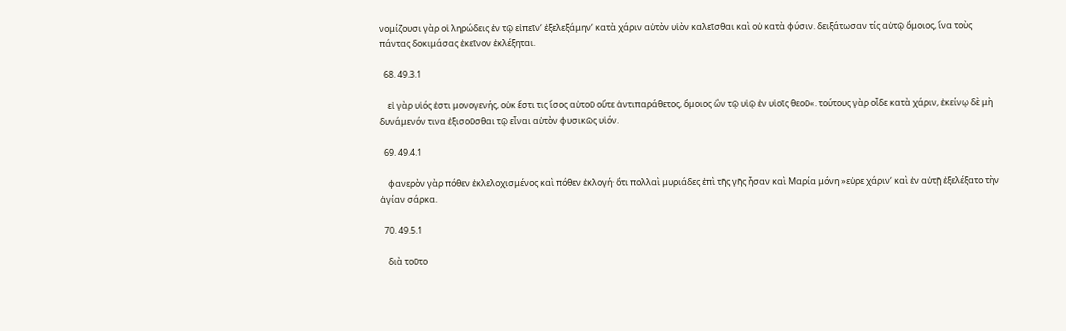νομίζουσι γὰρ οἱ ληρώδεις ἐν τῷ εἰπεῖν‘ ἐξελεξάμην‘ κατὰ χάριν αὐτὸν υἱὸν καλεῖσθαι καὶ οὐ κατὰ φύσιν. δειξάτωσαν τίς αὐτῷ ὅμοιος, ἵνα τοὺς πάντας δοκιμάσας ἐκεῖνον ἐκλέξηται.

  68. 49.3.1

    εἰ γὰρ υἱός ἐστι μονογενής, οὐκ ἔστι τις ἴσος αὐτοῦ οὔτε ἀντιπαράθετος, ὅμοιος ὢν τῷ υἱῷ ἐν υἱοῖς θεοῦ«. τούτους γὰρ οἶδε κατὰ χάριν, ἐκείνῳ δὲ μὴ δυνάμενόν τινα ἐξισοῦσθαι τῷ εἶναι αὐτὸν φυσικῶς υἱόν.

  69. 49.4.1

    φανερὸν γὰρ πόθεν ἐκλελοχισμένος καὶ πόθεν ἐκλογή· ὅτι πολλαὶ μυριάδες ἐπὶ τῆς γῆς ἦσαν καὶ Μαρία μόνη »εὑρε χάριν‘ καὶ ἐν αὐτῇ ἐξελέξατο τὴν ἁγίαν σάρκα.

  70. 49.5.1

    διὰ τοῦτο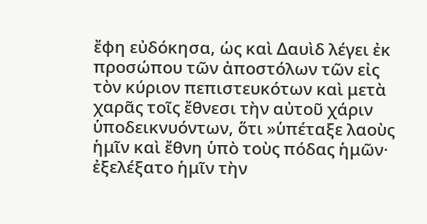ἔφη εὐδόκησα, ὡς καὶ Δαυὶδ λέγει ἐκ προσώπου τῶν ἀποστόλων τῶν εἰς τὸν κύριον πεπιστευκότων καὶ μετὰ χαρᾶς τοῖς ἔθνεσι τὴν αὐτοῦ χάριν ὑποδεικνυόντων, ὅτι »ὑπέταξε λαοὺς ἡμῖν καὶ ἔθνη ὑπὸ τοὺς πόδας ἡμῶν· ἐξελέξατο ἡμῖν τὴν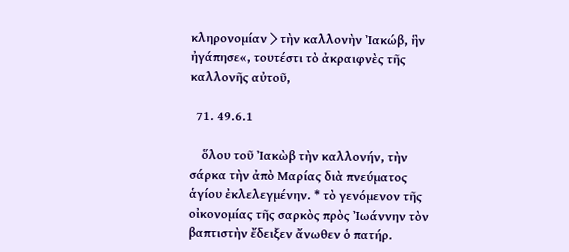κληρονομίαν ⟩ τὴν καλλονὴν Ἰακώβ, ἣν ἠγάπησε«, τουτέστι τὸ ἀκραιφνὲς τῆς καλλονῆς αὐτοῦ,

  71. 49.6.1

    ὅλου τοῦ Ἰακὼβ τὴν καλλονήν, τὴν σάρκα τὴν ἀπὸ Μαρίας διὰ πνεύματος ἁγίου ἐκλελεγμένην. * τὸ γενόμενον τῆς οἰκονομίας τῆς σαρκὸς πρὸς Ἰωάννην τὸν βαπτιστὴν ἔδειξεν ἄνωθεν ὁ πατήρ.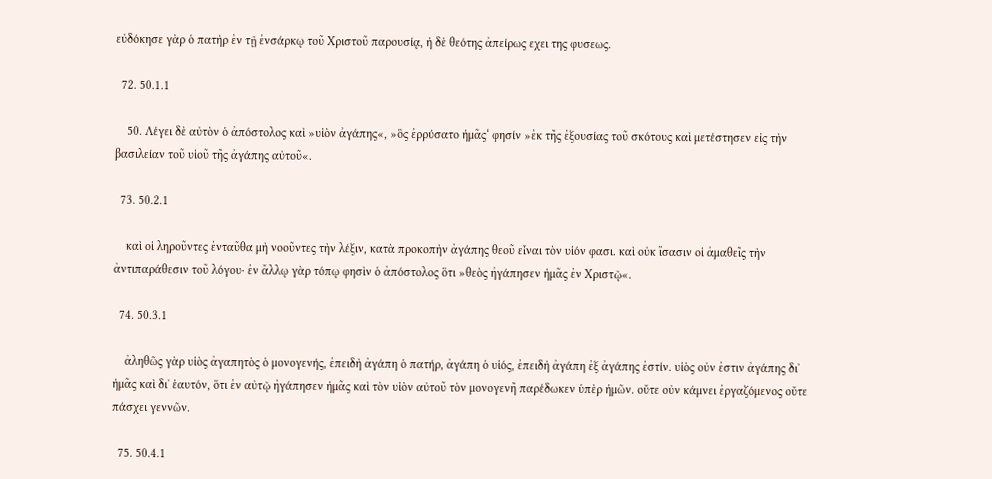εὐδόκησε γὰρ ὁ πατὴρ ἐν τῇ ἐνσάρκῳ τοῦ Χριστοῦ παρουσίᾳ, ἡ δὲ θεότης ἀπείρως εχει της φυσεως.

  72. 50.1.1

    50. Λέγει δὲ αὐτὸν ὁ ἀπόστολος καὶ »υἱὸν ἀγάπης«, »ὃς ἐρρύσατο ἡμᾶς‘ φησίν »ἐκ τῆς ἐξουσίας τοῦ σκότους καὶ μετέστησεν εἰς τὴν βασιλείαν τοῦ υἱοῦ τῆς ἀγάπης αὐτοῦ«.

  73. 50.2.1

    καὶ οἱ ληροῦντες ἐνταῦθα μὴ νοοῦντες τὴν λέξιν, κατὰ προκοπὴν ἀγάπης θεοῦ εἶναι τὸν υἱόν φασι. καὶ οὐκ ἴσασιν οἱ ἀμαθεῖς τὴν ἀντιπαράθεσιν τοῦ λόγου· ἐν ἄλλῳ γὰρ τόπῳ φησὶν ὁ ἀπόστολος ὅτι »θεὸς ἠγάπησεν ἡμᾶς ἐν Χριστῷ«.

  74. 50.3.1

    ἀληθῶς γὰρ υἱὸς ἀγαπητὸς ὁ μονογενής, ἐπειδὴ ἀγάπη ὁ πατήρ, ἀγάπη ὁ υἱός, ἐπειδὴ ἀγάπη ἐξ ἀγάπης ἐστίν. υἱὸς οὐν ἐστιν ἀγάπης δι᾿ ἡμᾶς καὶ δι᾿ ἑαυτόν, ὅτι ἐν αὐτῷ ἠγάπησεν ἡμᾶς καὶ τὸν υἱὸν αὐτοῦ τὸν μονογενῆ παρέδωκεν ὑπὲρ ἡμῶν. οὔτε οὐν κάμνει ἐργαζόμενος οὔτε πάσχει γεννῶν.

  75. 50.4.1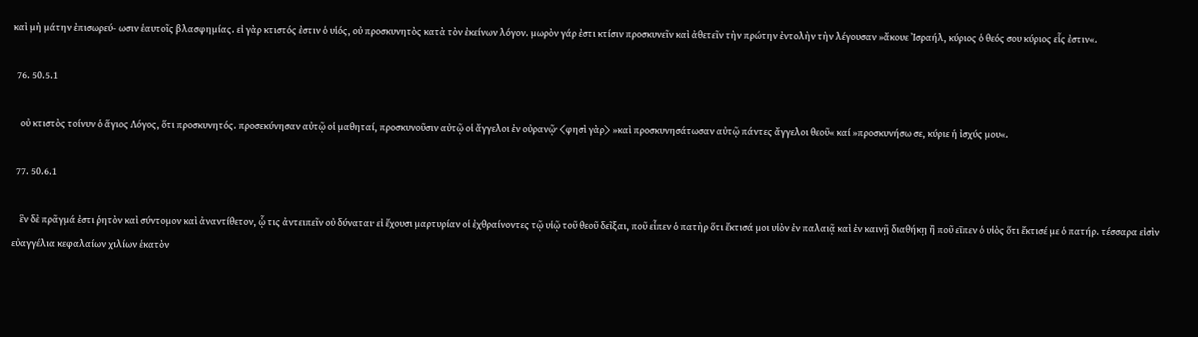καὶ μὴ μάτην ἐπισωρεύ- ωσιν ἑαυτοῖς βλασφημίας. εἰ γὰρ κτιστός ἐστιν ὁ υἱός, οὐ προσκυνητὸς κατὰ τὸν ἐκείνων λόγον. μωρὸν γάρ ἐστι κτίσιν προσκυνεῖν καὶ ἀθετεῖν τὴν πρώτην ἐντολὴν τὴν λέγουσαν »ἄκουε Ἰσραήλ, κύριος ὁ θεός σου κύριος εἷς ἐστιν«.

  76. 50.5.1

    οὐ κτιστὸς τοίνυν ὁ ἅγιος Λόγος, ὅτι προσκυνητός. προσεκύνησαν αὐτῷ οἱ μαθηταί, προσκυνοῦσιν αὐτῷ οἱ ἄγγελοι ἐν οὐρανῷ· ⟨φησὶ γὰρ⟩ »καὶ προσκυνησάτωσαν αὐτῷ πάντες ἄγγελοι θεοῦ« καί »προσκυνήσω σε, κύριε ἡ ἰσχύς μου«.

  77. 50.6.1

    ἓν δὲ πρᾶγμά ἐστι ῥητὸν καὶ σύντομον καὶ ἀναντίθετον, ᾧ τις ἀντειπεῖν οὐ δύναται· εἰ ἔχουσι μαρτυρίαν οἱ ἐχθραίνοντες τῷ υἱῷ τοῦ θεοῦ δεῖξαι, ποῦ εἶπεν ὁ πατὴρ ὅτι ἔκτισά μοι υἱὸν ἐν παλαιᾷ καὶ ἐν καινῇ διαθήκῃ ἢ ποῦ εῑπεν ὁ υἱὸς ὅτι ἔκτισέ με ὁ πατήρ. τέσσαρα εἰσὶν εὐαγγέλια κεφαλαίων χιλίων ἑκατὸν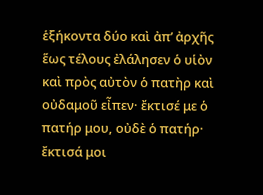ἑξήκοντα δύο καὶ ἀπ’ ἀρχῆς ἕως τέλους ἐλάλησεν ὁ υἱὸν καὶ πρὸς αὐτὸν ὁ πατὴρ καὶ οὐδαμοῦ εἶπεν· ἔκτισέ με ὁ πατήρ μου, οὐδὲ ὁ πατήρ· ἔκτισά μοι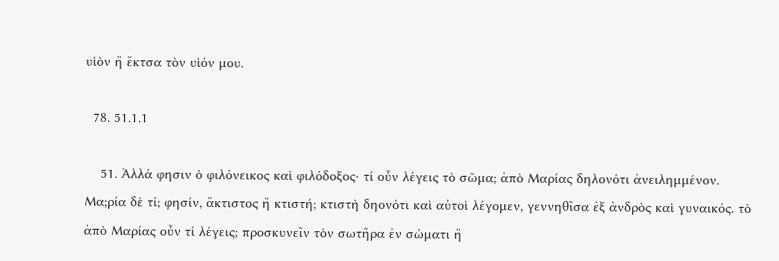υἱὸν ἢ ἔκτσα τὸν υἱόν μου.

  78. 51.1.1

    51. Ἀλλά φησιν ὁ φιλόνεικος καὶ φιλόδοξος· τί οὖν λέγεις τὸ σῶμα; ἀπὸ Μαρίας δηλονότι ἀνειλημμένον. Μα;ρία δὲ τί; φησίν, ἄκτιστος ἢ κτιστή; κτιστὴ δηονότι καὶ αὐτοὶ λέγομεν, γεννηθῖσα ἐξ ἀνδρὸς καὶ γυναικός. τὸ ἀπὸ Μαρίας οὖν τί λέγεις; προσκυνεῖν τὸν σωτῆρα ἐν σώματι ἢ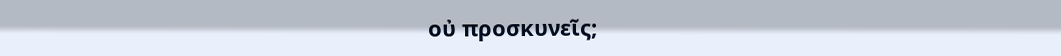οὐ προσκυνεῖς;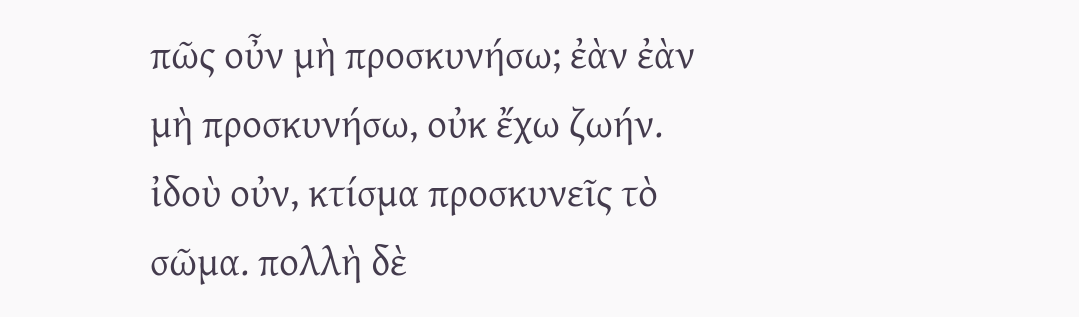πῶς οὖν μὴ προσκυνήσω; ἐὰν ἐὰν μὴ προσκυνήσω, οὐκ ἔχω ζωήν. ἰδοὺ οὐν, κτίσμα προσκυνεῖς τὸ σῶμα. πολλὴ δὲ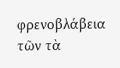φρενοβλάβεια τῶν τὰ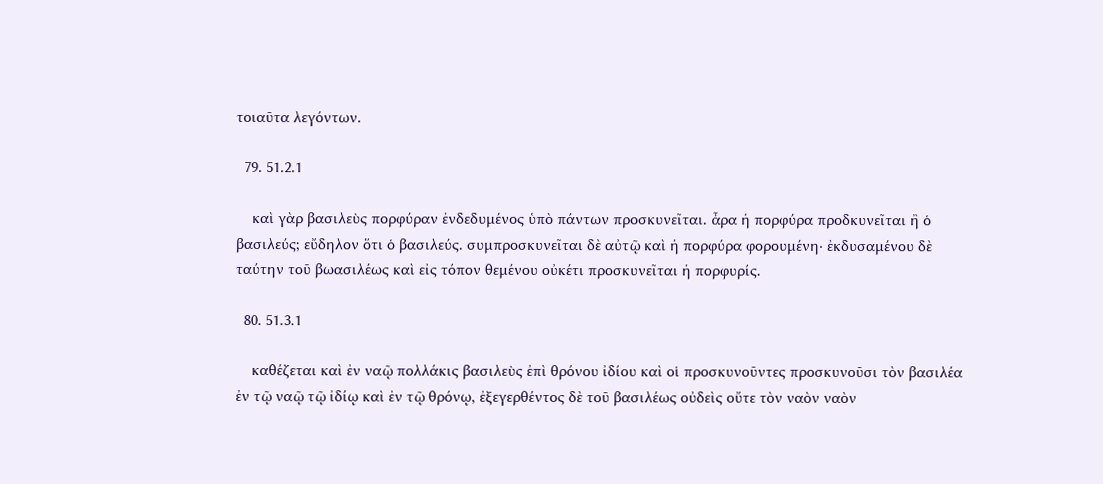τοιαῦτα λεγόντων.

  79. 51.2.1

    καὶ γὰρ βασιλεὺς πορφύραν ἐνδεδυμένος ὑπὸ πάντων προσκυνεῖται. ἆρα ἡ πορφύρα προδκυνεῖται ἢ ὁ βασιλεύς; εὔδηλον ὅτι ὁ βασιλεύς. συμπροσκυνεῖται δὲ αὐτῷ καὶ ἡ πορφύρα φορουμένη· ἐκδυσαμένου δὲ ταύτην τοῦ βωασιλέως καὶ εἰς τόπον θεμένου οὐκέτι προσκυνεῖται ἡ πορφυρίς.

  80. 51.3.1

    καθέζεται καὶ ἐν ναῷ πολλάκις βασιλεὺς ἐπὶ θρόνου ἰδίου καὶ οἱ προσκυνοῦντες προσκυνοῦσι τὸν βασιλέα ἐν τῷ ναῷ τῷ ἰδίῳ καὶ ἐν τῷ θρόνῳ, ἐξεγερθέντος δὲ τοῦ βασιλέως οὐδεὶς οὔτε τὸν ναὸν ναὸν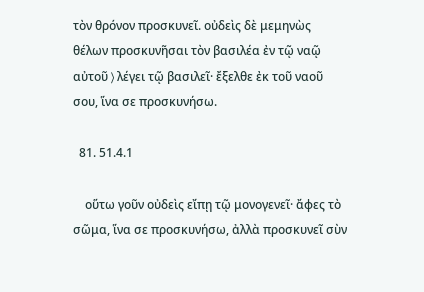τὸν θρόνον προσκυνεῖ. οὐδεὶς δὲ μεμηνὼς θέλων προσκυνῆσαι τὸν βασιλέα ἐν τῷ ναῷ αὐτοῦ ⟩ λέγει τῷ βασιλεῖ· ἔξελθε ἐκ τοῦ ναοῦ σου, ἵνα σε προσκυνήσω.

  81. 51.4.1

    οὕτω γοῦν οὐδεὶς εἴπῃ τῷ μονογενεῖ· ἄφες τὸ σῶμα, ἵνα σε προσκυνήσω, ἀλλὰ προσκυνεῖ σὺν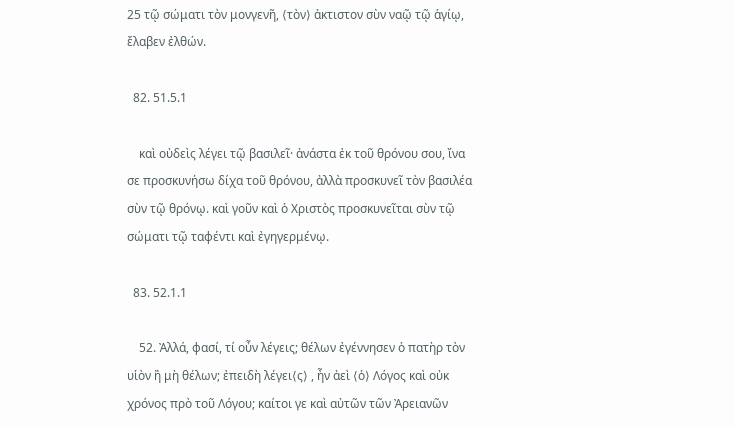25 τῷ σώματι τὸν μονγενῆ, ⟨τὸν⟩ ἀκτιστον σὺν ναῷ τῷ ἁγίῳ, ἔλαβεν ἐλθών.

  82. 51.5.1

    καὶ οὐδεὶς λέγει τῷ βασιλεῖ· ἀνάστα ἐκ τοῦ θρόνου σου, ἴνα σε προσκυνήσω δίχα τοῦ θρόνου, ἀλλὰ προσκυνεῖ τὸν βασιλέα σὺν τῷ θρόνῳ. καὶ γοῦν καὶ ὁ Χριστὸς προσκυνεῖται σὺν τῷ σώματι τῷ ταφέντι καὶ ἐγηγερμένῳ.

  83. 52.1.1

    52. Ἀλλά, φασί, τί οὖν λέγεις; θέλων ἐγέννησεν ὁ πατὴρ τὸν υἱὸν ἢ μὴ θέλων; ἐπειδὴ λέγει⟨ς⟩ , ἦν ἀεὶ ⟨ὁ⟩ Λόγος καὶ οὐκ χρόνος πρὸ τοῦ Λόγου; καίτοι γε καὶ αὐτῶν τῶν Ἀρειανῶν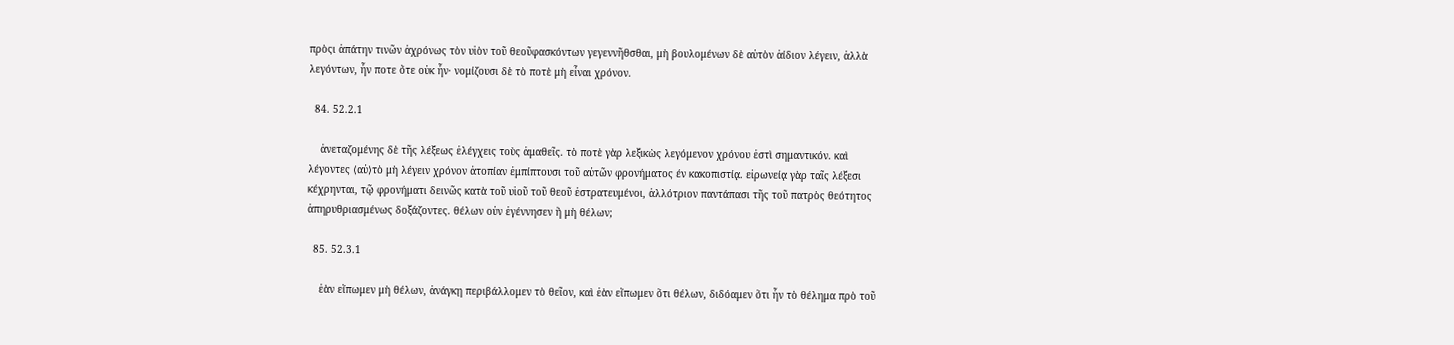πρὸςι ἀπάτην τινῶν ἀχρόνως τὸν υἱὸν τοῦ θεοῦφασκόντων γεγεννῆθσθαι, μὴ βουλομένων δὲ αὐτὸν ἀίδιον λέγειν, ἀλλὰ λεγόντων, ἦν ποτε ὄτε οὐκ ἦν· νομίζουσι δὲ τὸ ποτὲ μὴ εἶναι χρόνον.

  84. 52.2.1

    ἀνεταζομένης δὲ τῆς λέξεως ἐλέγχεις τοὺς ἀμαθεῖς. τὸ ποτὲ γὰρ λεξικὼς λεγόμενον χρόνου ἐστὶ σημαντικόν. καὶ λέγοντες ⟨αὐ⟩τὸ μὴ λέγειν χρόνον ἀτοπίαν ἐμπίπτουσι τοῦ αὐτῶν φρονήματος έν κακοπιστίᾳ. εἰρωνείᾳ γὰρ ταῖς λέξεσι κέχρηνται, τῷ φρονήματι δεινῶς κατὰ τοῦ υἱοῦ τοῦ θεοῦ ἐστρατευμένοι, ἀλλότριον παντάπασι τῆς τοῦ πατρὸς θεότητος ἀπηρυθριασμένως δοξάζοντες. θέλων οὐν ἐγέννησεν ἢ μὴ θέλων;

  85. 52.3.1

    ἐὰν εἴπωμεν μὴ θέλων, ἀνάγκῃ περιβάλλομεν τὸ θεῖον, καὶ ἐὰν εἴπωμεν ὅτι θέλων, διδόαμεν ὅτι ἦν τὸ θέλημα πρὸ τοῦ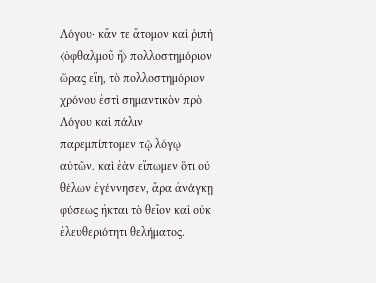Λόγου· κἄν τε ἄτομον καὶ ῥιπὴ ⟨ὀφθαλμοῦ ἤ⟩ πολλοστημόριον ὥρας εἴη, τὸ πολλοστημόριον χρόνου ἐστὶ σημαντικὸν πρὸ Λόγου καὶ πάλιν παρεμπίπτομεν τῷ λόγῳ αὐτῶν. καὶ ἐὰν εἴπωμεν ὅτι οὐ θέλων ἐγέννησεν, ἄρα ἀνάγκῃ φύσεως ἠκται τὸ θεῖον καὶ οὐκ ἐλευθεριότητι θελήματος.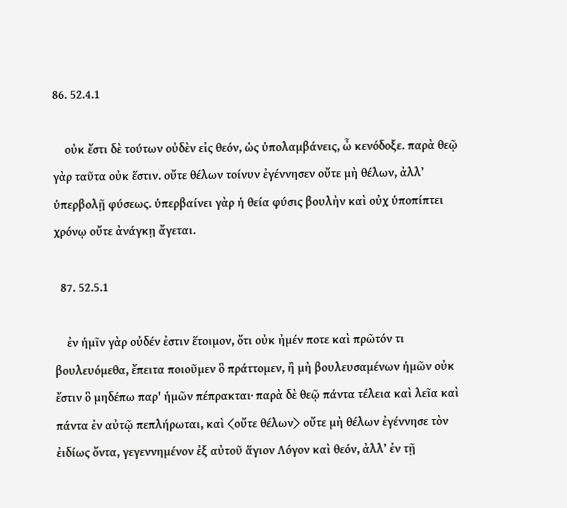86. 52.4.1

    οὐκ ἔστι δὲ τούτων οὐδὲν εἰς θεόν, ὡς ὑπολαμβάνεις, ὦ κενόδοξε. παρὰ θεῷ γὰρ ταῦτα οὐκ ἕστιν. οὔτε θέλων τοίνυν ἐγέννησεν οὔτε μὴ θέλων, ἀλλ’ ὑπερβολῇ φύσεως. ὑπερβαίνει γὰρ ἡ θεία φύσις βουλὴν καὶ οὐχ ὑποπίπτει χρόνῳ οὔτε ἀνάγκῃ ἄγεται.

  87. 52.5.1

    ἐν ἡμῖν γὰρ οὐδέν ἐστιν ἕτοιμον, ὄτι οὐκ ἠμέν ποτε καὶ πρῶτόν τι βουλευόμεθα, ἔπειτα ποιοῦμεν ὃ πράττομεν, ἢ μὴ βουλευσαμένων ἡμῶν οὐκ ἔστιν ὃ μηδέπω παρ' ἡμῶν πέπρακται· παρὰ δὲ θεῷ πάντα τέλεια καὶ λεῖα καὶ πάντα ἐν αὐτῷ πεπλήρωται, καὶ ⟨οὔτε θέλων⟩ οὔτε μὴ θέλων ἐγέννησε τὸν ἐιδίως ὄντα, γεγεννημένον ἐξ αὐτοῦ ἅγιον Λόγον καὶ θεόν, ἀλλ’ ἐν τῇ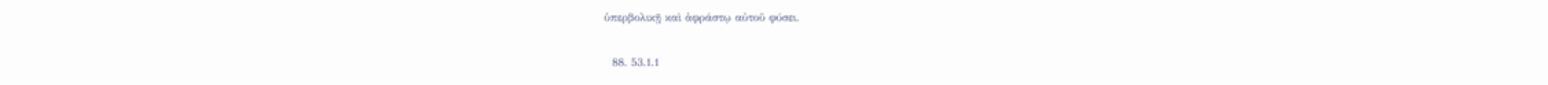ὑπερβολικῇ καὶ ἀφράστῳ αὐτοῦ φύσει.

  88. 53.1.1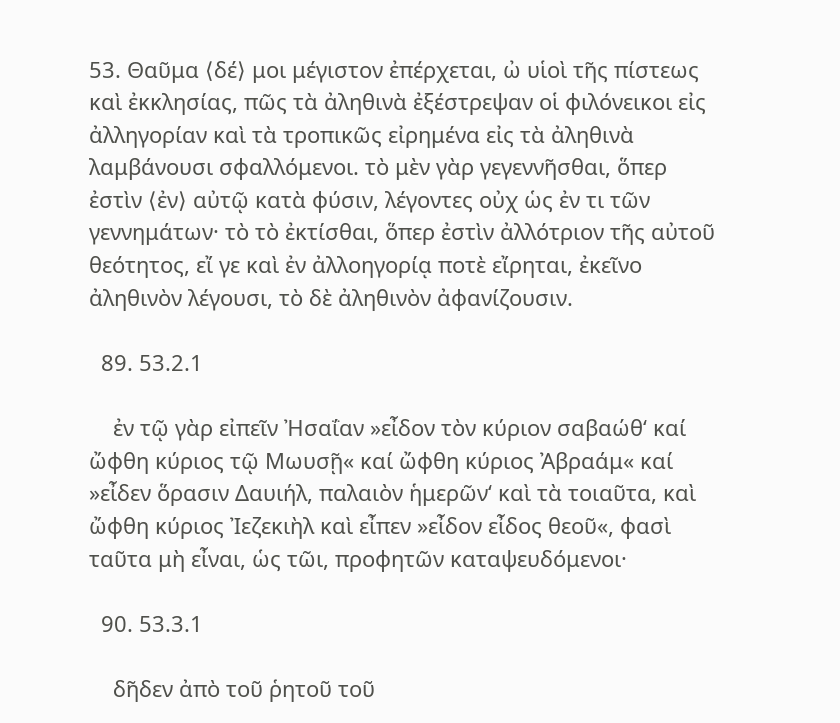53. Θαῦμα ⟨δέ⟩ μοι μέγιστον ἐπέρχεται, ὠ υἱοὶ τῆς πίστεως καὶ ἐκκλησίας, πῶς τὰ ἀληθινὰ ἐξέστρεψαν οἱ φιλόνεικοι εἰς ἀλληγορίαν καὶ τὰ τροπικῶς εἰρημένα εἰς τὰ ἀληθινὰ λαμβάνουσι σφαλλόμενοι. τὸ μὲν γὰρ γεγεννῆσθαι, ὅπερ ἐστὶν ⟨ἐν⟩ αὐτῷ κατὰ φύσιν, λέγοντες οὐχ ὡς ἐν τι τῶν γεννημάτων· τὸ τὸ ἐκτίσθαι, ὅπερ ἐστὶν ἀλλότριον τῆς αὐτοῦ θεότητος, εἴ γε καὶ ἐν ἀλλοηγορίᾳ ποτὲ εἴρηται, ἐκεῖνο ἀληθινὸν λέγουσι, τὸ δὲ ἀληθινὸν ἀφανίζουσιν.

  89. 53.2.1

    ἐν τῷ γὰρ εἰπεῖν Ἠσαΐαν »εἶδον τὸν κύριον σαβαώθ‘ καί ὤφθη κύριος τῷ Μωυσῇ« καί ὤφθη κύριος Ἀβραάμ« καί »εἶδεν ὅρασιν Δαυιήλ, παλαιὸν ἡμερῶν‘ καὶ τὰ τοιαῦτα, καὶ ὤφθη κύριος Ἰεζεκιὴλ καὶ εἶπεν »εἶδον εἶδος θεοῦ«, φασὶ ταῦτα μὴ εἶναι, ὡς τῶι, προφητῶν καταψευδόμενοι·

  90. 53.3.1

    δῆδεν ἀπὸ τοῦ ῥητοῦ τοῦ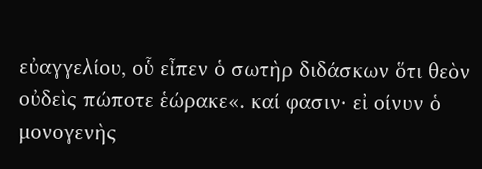εὐαγγελίου, οὗ εἶπεν ὁ σωτὴρ διδάσκων ὅτι θεὸν οὐδεὶς πώποτε ἑώρακε«. καί φασιν· εἰ οίνυν ὁ μονογενὴς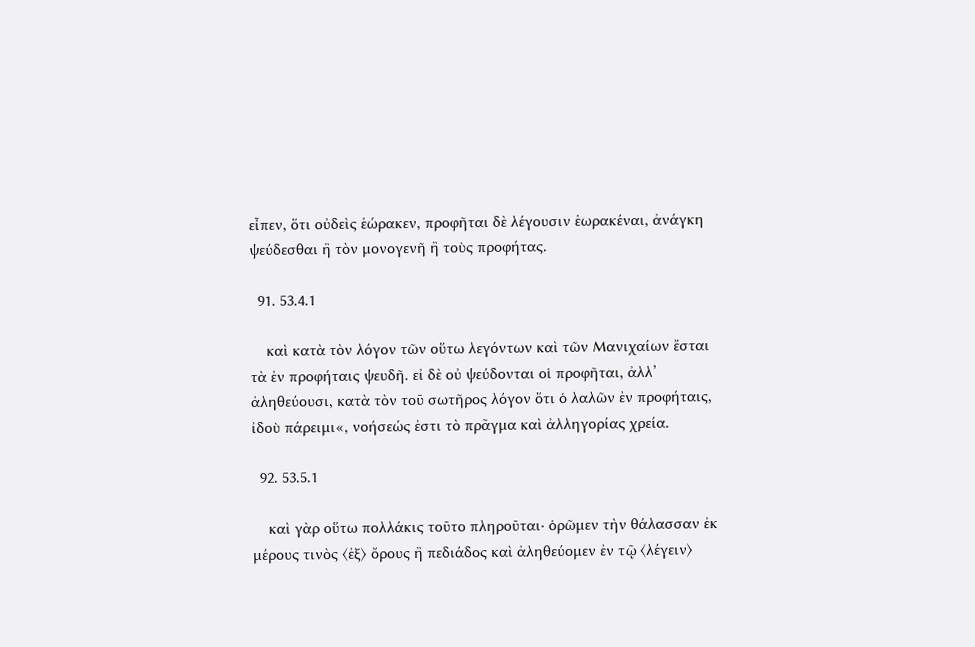εἶπεν, ὅτι οὐδεὶς ἑώρακεν, προφῆται δὲ λέγουσιν ἑωρακέναι, ἀνάγκη ψεύδεσθαι ἢ τὸν μονογενῆ ἢ τοὺς προφήτας.

  91. 53.4.1

    καὶ κατὰ τὸν λόγον τῶν οὕτω λεγόντων καὶ τῶν Μανιχαίων ἔσται τὰ ἐν προφήταις ψευδῆ. εἰ δὲ οὐ ψεύδονται οἱ προφῆται, ἀλλ’ ἀληθεύουσι, κατὰ τὸν τοῦ σωτῆρος λόγον ὅτι ὁ λαλῶν ἐν προφήταις, ἰδοὺ πάρειμι«, νοήσεώς ἐστι τὸ πρᾶγμα καὶ ἀλληγορίας χρεία.

  92. 53.5.1

    καὶ γὰρ οὕτω πολλάκις τοῦτο πληροῦται· ὁρῶμεν τὴν θάλασσαν ἐκ μέρους τινὸς ⟨ἐξ⟩ ὄρους ἢ πεδιάδος καὶ ἀληθεύομεν ἐν τῷ ⟨λέγειν⟩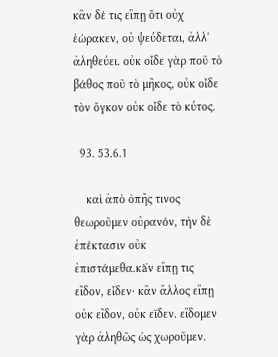κἂν δέ τις εἴπῃ ὄτι οὐχ ἑώρακεν, οὐ ψεύδεται, ἀλλ' ἀληθεύει. οὐκ οἶδε γὰρ ποῦ τὸ βάθος ποῦ τὸ μῆκος, οὐκ οἶδε τὸν ὄγκον οὐκ οἶδε τὸ κύτος.

  93. 53.6.1

    καὶ ἀπὸ ὀπῆς τινος θεωροῦμεν οὐρανόν, τὴν δὲ ἐπέκτασιν οὐκ ἐπιστάμεθα.κa̓̀ν εἴπῃ τις εῖδον, εἶδεν· κἂν ἄλλος εἴπῃ οὐκ εῖδον, οὐκ εῑδεν. εἴδομεν γὰρ ἀληθῶς ὡς χωροῦμεν.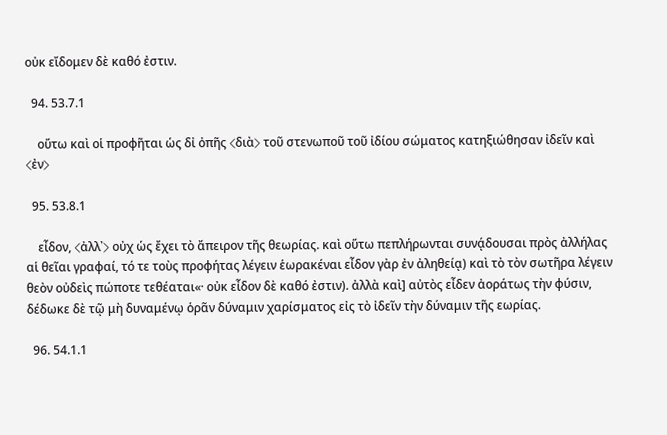οὐκ εἴδομεν δὲ καθό ἐστιν.

  94. 53.7.1

    οὕτω καὶ οἱ προφῆται ὡς δἰ ὀπῆς ⟨διὰ⟩ τοῦ στενωποῦ τοῦ ἰδίου σώματος κατηξιώθησαν ἰδεῖν καὶ ⟨ἐν⟩

  95. 53.8.1

    εἶδον, ⟨ἀλλ᾿⟩ οὐχ ὡς ἔχει τὸ ἄπειρον τῆς θεωρίας. καὶ οὕτω πεπλήρωνται συνᾴδουσαι πρὸς ἀλλήλας αἱ θεῖαι γραφαί, τό τε τοὺς προφήτας λέγειν ἑωρακέναι εἶδον γὰρ ἐν ἀληθείᾳ) καὶ τὸ τὸν σωτῆρα λέγειν θεὸν οὐδεὶς πώποτε τεθέαται«· οὐκ εἶδον δὲ καθό ἐστιν). ἀλλὰ καὶ] αὐτὸς εἶδεν ἀοράτως τὴν φύσιν, δέδωκε δὲ τῷ μὴ δυναμένῳ ὁρᾶν δύναμιν χαρίσματος εἰς τὸ ἰδεῖν τὴν δύναμιν τῆς εωρίας.

  96. 54.1.1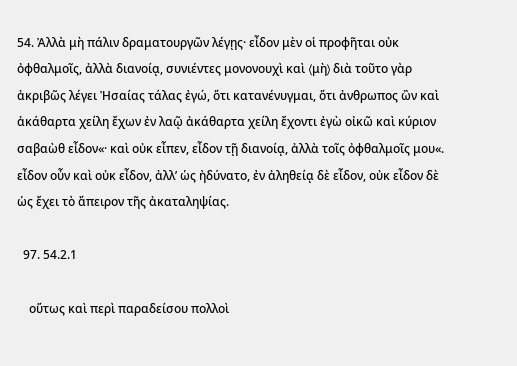54. Ἀλλὰ μὴ πάλιν δραματουργῶν λέγῃς· εἶδον μὲν οἱ προφῆται οὐκ ὀφθαλμοῖς, ἀλλὰ διανοίᾳ, συνιέντες μονονουχὶ καὶ ⟨μὴ⟩ διὰ τοῦτο γὰρ ἀκριβῶς λέγει Ἠσαίας τάλας ἐγώ, ὅτι κατανένυγμαι, ὅτι ἀνθρωπος ὢν καὶ ἀκάθαρτα χείλη ἔχων ἐν λαῷ ἀκάθαρτα χείλη ἔχοντι ἐγὼ οἰκῶ καὶ κύριον σαβαὼθ εἶδον«· καὶ οὐκ εἶπεν, εἶδον τῇ διανοίᾳ, ἀλλὰ τοῖς ὀφθαλμοῖς μου«. εἶδον οὖν καὶ οὐκ εἶδον, ἀλλ’ ὡς ἠδύνατο, ἐν ἀληθείᾳ δὲ εἶδον, οὐκ εἶδον δὲ ὡς ἔχει τὸ ἄπειρον τῆς ἀκαταληψίας.

  97. 54.2.1

    οὕτως καὶ περὶ παραδείσου πολλοὶ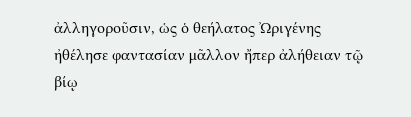ἀλληγοροῦσιν, ὡς ὁ θεήλατος Ὠριγένης ἠθέλησε φαντασίαν μᾶλλον ἤπερ ἀλήθειαν τῷ βίῳ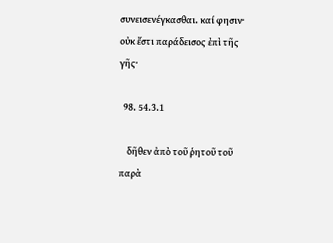συνεισενέγκασθαι. καί φησιν· οὐκ ἔστι παράδεισος ἐπὶ τῆς γῆς·

  98. 54.3.1

    δῆθεν ἀπὸ τοῦ ῥητοῦ τοῦ παρὰ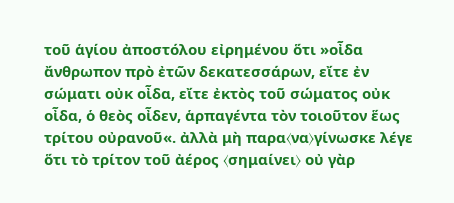τοῦ ἁγίου ἀποστόλου εἰρημένου ὅτι »οἶδα ἄνθρωπον πρὸ ἐτῶν δεκατεσσάρων, εἴτε ἐν σώματι οὐκ οἶδα, εἴτε ἐκτὸς τοῦ σώματος οὐκ οἶδα, ὁ θεὸς οἶδεν, ἁρπαγέντα τὸν τοιοῦτον ἕως τρίτου οὐρανοῦ«. ἀλλὰ μὴ παρα⟨να⟩γίνωσκε λέγε ὅτι τὸ τρίτον τοῦ ἀέρος ⟨σημαίνει⟩ οὐ γὰρ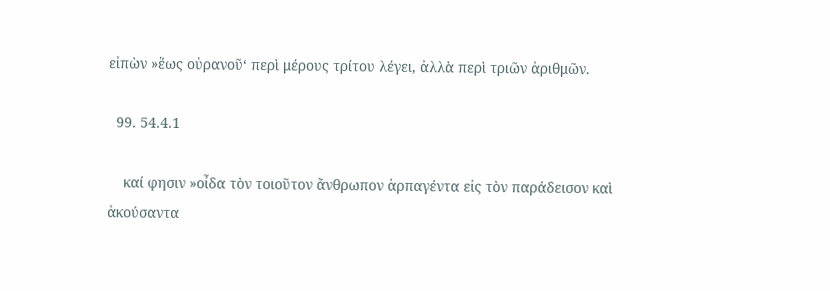εἰπὼν »ἕως οὐρανοῦ‘ περὶ μέρους τρίτου λέγει, ἀλλὰ περὶ τριῶν ἀριθμῶν.

  99. 54.4.1

    καί φησιν »οἶδα τὸν τοιοῦτον ἄνθρωπον ἁρπαγέντα εἰς τὸν παράδεισον καὶ ἀκούσαντα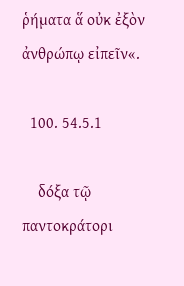ῥήματα ἅ οὐκ ἐξὸν ἀνθρώπῳ εἰπεῖν«.

  100. 54.5.1

    δόξα τῷ παντοκράτορι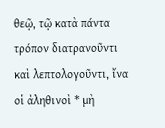θεῷ, τῷ κατὰ πάντα τρόπον διατρανοῦντι καὶ λεπτολογοῦντι, ἴνα οἱ ἀληθινοὶ * μὴ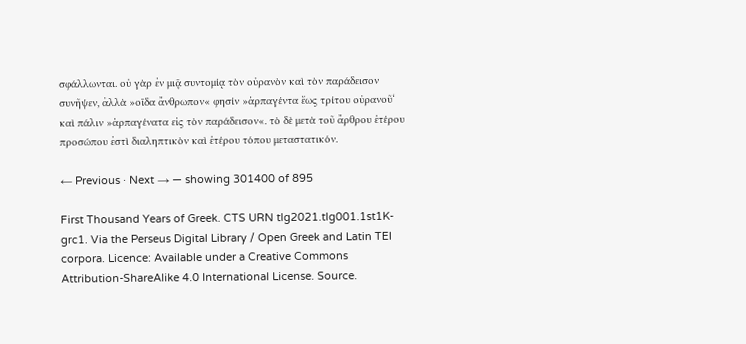σφάλλωνται. οὐ γὰρ ἐν μιᾷ συντομίᾳ τὸν οὐρανὸν καὶ τὸν παράδεισον συνῆψεν, ἀλλὰ »οῑδα ἄνθρωπον« φησίν »ἁρπαγέντα ἕως τρίτου οὐρανοῦ‘ καὶ πάλιν »ἁρπαγένατα εἰς τὸν παράδεισον«. τὸ δὲ μετὰ τοῦ ἄρθρου ἑτέρου προσώπου ἐστὶ διαληπτικὸν καὶ ἑτέρου τόπου μεταστατικόν.

← Previous · Next → — showing 301400 of 895

First Thousand Years of Greek. CTS URN tlg2021.tlg001.1st1K-grc1. Via the Perseus Digital Library / Open Greek and Latin TEI corpora. Licence: Available under a Creative Commons Attribution-ShareAlike 4.0 International License. Source.